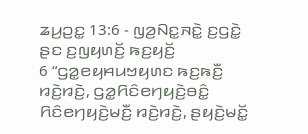ꤘꤣ꤬ꤑꤢ꤭ 13:6 - ꤜꤤ꤬ꤡꤢ꤭ꤏꤢꤧ꤭ ꤢ꤬ꤞꤢꤧ꤭ ꤔꤢ ꤢ꤬ꤜꤟꤛꤢꤩ꤬ ꤒꤢ꤬ꤟꤢꤩ꤬
6 “ꤞꤤ꤭ꤕꤟꤌꤣꤠꤟꤛꤢ ꤒꤢ꤬ꤒꤢꤪ꤬ ꤙꤢꤧ꤬ꤙꤢꤧ꤬, ꤞꤤ꤭ꤖꤢꤨꤕꤚꤟꤢꤧ꤬ꤋꤢꤨ꤭ ꤖꤢꤨꤕꤚꤟꤢꤧ꤬ꤗꤢꤪ꤬ ꤙꤢꤧ꤬ꤙꤢꤧ꤬, ꤔꤟꤢꤧ꤬ꤗꤢꤩ꤭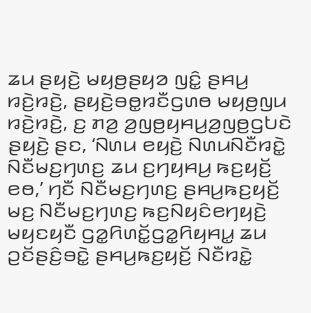ꤘꤣ ꤔꤟꤢꤧ꤬ ꤗꤟꤥ꤬ꤔꤟꤤ ꤜꤢꤨ꤭ ꤔꤌꤣ꤬ ꤙꤢꤧ꤬ꤙꤢꤧ꤬, ꤔꤟꤢꤧ꤬ꤋꤥ꤭ꤙꤢꤪꤞꤛꤥ ꤗꤟꤥ꤬ꤜꤣ ꤙꤢꤧ꤬ꤙꤢꤧ꤬, ꤢ꤬ ꤊꤤ꤬ ꤤ꤬ꤜꤥ꤬ꤟꤌꤣ꤬ꤤ꤬ꤜꤥ꤬ꤞꤝꤢꤧ ꤔꤟꤢꤧ꤬ ꤔꤢ, ‘ꤡꤛꤣ ꤕꤟꤢꤧ꤬ ꤡꤛꤣꤡꤢꤪꤙꤢꤧ꤭ ꤡꤢꤪꤗꤢ꤬ꤚꤛꤢ꤬ ꤘꤣ ꤢ꤬ꤚꤟꤌꤣ꤬ ꤒꤢ꤬ꤟꤢꤩ꤬ ꤕꤥ,’ ꤚꤢꤪ ꤡꤢꤪꤗꤢ꤬ꤚꤛꤢ꤬ ꤔꤌꤣ꤬ꤒꤢ꤬ꤟꤢꤩ꤬ ꤗꤢ꤬ ꤡꤢꤪꤗꤢ꤬ꤚꤛꤢ꤬ ꤒꤢ꤬ꤡꤟꤢꤨꤕꤚꤟꤢꤧ꤬ ꤗꤟꤢꤟꤢꤪ ꤞꤤ꤭ꤖꤛꤢꤩ꤭ꤞꤤ꤭ꤖꤟꤌꤣ꤭ ꤘꤣ ꤑꤢꤩꤔꤢꤨ꤬ꤋꤢꤧ꤭ ꤔꤌꤣ꤬ꤒꤢ꤬ꤟꤢꤩ꤬ ꤡꤢꤪꤙꤢꤧ꤭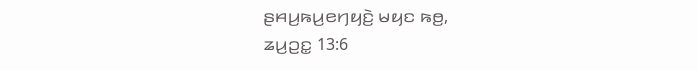ꤔꤌꤣ꤬ꤒꤣ꤬ꤕꤚꤟꤢꤧ꤬ ꤗꤟꤢ ꤒꤥ꤬,
ꤘꤣ꤬ꤑꤢ꤭ 13:6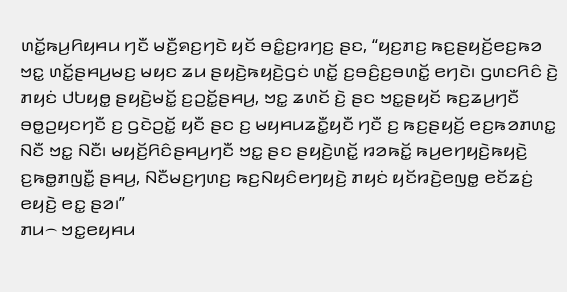ꤛꤢꤩ꤭ꤒꤣ꤬ꤖꤟꤌꤣ ꤚꤢꤪ ꤗꤢꤪ꤬ꤎꤢ꤬ꤚꤢꤧ ꤟꤢꤩ ꤋꤢꤨ꤭ꤢ꤬ꤙꤚꤢ꤬ ꤔꤢ, “ꤟꤢ꤬ꤊꤢ꤬ ꤒꤢ꤬ꤔꤟꤢꤩ꤬ꤕꤢ꤬ꤒꤤ ꤠꤢ꤭ ꤛꤢꤩ꤭ꤔꤌꤣ꤬ꤗꤢ꤬ ꤗꤟꤢ ꤘꤣ ꤔꤟꤢꤧ꤬ꤒꤟꤢꤧ꤬ꤞꤢꤦ ꤛꤢꤩ꤭ ꤢ꤬ꤋꤢꤨ꤬ꤢ꤬ꤋꤛꤢꤩ꤭ ꤕꤚꤢꤧ꤯ ꤞꤛꤢꤖꤢꤨ ꤢꤧ꤬ ꤊꤟꤢꤦ ꤓꤝꤟꤥ꤭ ꤔꤟꤢꤧ꤬ꤗꤢꤩ꤭ ꤢ꤬ꤑꤢꤩ꤭ꤔꤌꤣ꤬, ꤠꤢ꤭ ꤘꤛꤢꤩ ꤢꤧ꤬ ꤔꤢ ꤠꤢ꤭ꤔꤟꤢꤩ ꤒꤢ꤬ꤘꤣ꤬ꤚꤢꤪ ꤋꤥ꤭ꤑꤟꤢꤚꤢꤪ ꤢ꤬ ꤞꤢꤧꤑꤢꤩ꤭ ꤟꤢꤪ ꤔꤢ ꤢ꤬ ꤗꤟꤌꤣꤘꤢꤪ꤭ꤟꤢꤪ ꤚꤢꤪ ꤢ꤬ ꤒꤢ꤬ꤔꤟꤢꤩ꤬ ꤕꤢ꤬ꤒꤤꤊꤛꤢ꤭ ꤡꤢꤪ ꤠꤢ꤭ ꤡꤢꤪ꤯ ꤗꤟꤢꤩ꤬ꤖꤢꤨꤔꤌꤣ꤬ꤚꤢꤪ ꤠꤢ꤭ ꤔꤢ ꤔꤟꤢꤧ꤬ꤛꤢꤩ꤭ ꤙꤤꤒꤢꤩ꤭ ꤒꤣ꤬ꤕꤚꤟꤢꤧ꤬ꤒꤟꤢꤧ꤬ ꤢ꤬ꤒꤥ꤭ꤊꤜꤢꤪ꤭ ꤔꤌꤣ꤬, ꤡꤢꤪꤗꤢ꤬ꤚꤛꤢ꤬ ꤒꤢ꤬ꤡꤟꤢꤨꤕꤚꤟꤢꤧ꤬ ꤊꤟꤢꤦ ꤟꤢꤩꤙꤢꤧ꤬ꤕꤜꤥ꤭ ꤕꤢꤩꤘꤢꤦ꤬ ꤕꤟꤢꤧ꤬ ꤕꤢ꤭ ꤔꤤ꤯”
ꤊꤣ꤮ ꤠꤢ꤭ꤕꤟꤌꤣ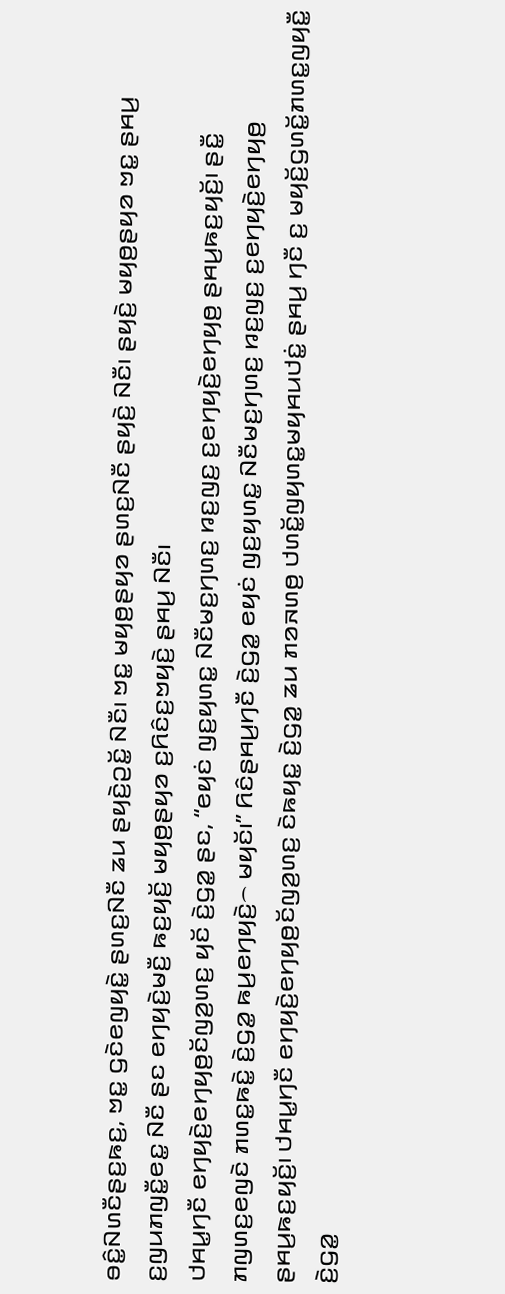ꤋꤢꤨ꤭ꤡꤛꤢꤪꤔꤢ꤬ꤒꤢ꤬, ꤠꤢ꤭ ꤞꤢꤧꤕꤜꤟꤢꤧ꤭ ꤔꤛꤢ꤬ꤡꤢꤪ ꤘꤣ ꤔꤟꤢꤧ꤬ꤑꤢꤩ꤭ ꤡꤢꤪ꤯ ꤠꤢ꤭ ꤗꤟꤥ꤬ꤔꤟꤤ ꤔꤛꤢ꤬ꤡꤢꤪ ꤔꤟꤢꤧ꤬ ꤡꤢꤪ꤯ ꤔꤟꤢꤧ꤬ ꤗꤟꤥ꤬ꤔꤟꤤ ꤠꤢ꤭ ꤔꤌꤣ꤬ ꤢ꤬ꤜꤣꤊꤜꤢꤪ꤭ꤕꤢ꤭ ꤡꤢꤪ ꤔꤢ ꤕꤚꤟꤢꤧ꤬ꤗꤢꤪ꤬ ꤒꤢ꤬ꤟꤢꤩ꤬ ꤗꤟꤥ꤬ꤔꤟꤤ ꤢ꤬ꤖꤢꤨꤢ꤬ꤠꤟꤢꤧ꤬ ꤔꤌꤣ꤬ ꤡꤢꤪ꤯
ꤓꤌꤣ꤭ꤚꤢꤪ ꤕꤚꤟꤢꤧ꤬ꤕꤚꤟꤥ꤬ꤢꤩꤜꤤ꤬ꤛꤢ꤬ ꤟꤢꤩ ꤢꤧ꤬ꤞꤤ꤭ ꤔꤢ, “ꤕꤟꤢꤦ ꤜꤢ꤬ꤟꤛꤢ꤭ ꤡꤢꤪꤗꤢ꤬ꤚꤛꤢ꤬ ꤙꤢ꤬ꤜꤢ꤬ ꤢ꤬ꤕꤚꤟꤢꤧ꤬ꤕꤚꤟꤥ꤬ ꤔꤌꤣ꤬ꤒꤢ꤬ꤟꤢꤩ꤬꤯ ꤔꤢꤪ꤭ ꤊꤜꤛꤢ꤬ꤕꤜꤢꤧ ꤊꤛꤢ꤭ꤒꤢꤧ꤭ ꤢꤧ꤬ꤞꤤ꤭ ꤒꤣ꤬ꤕꤚꤟꤢꤧ꤬꤮ ꤗꤟꤢꤩ꤯” ꤖꤢꤨꤔꤌꤣ꤬ꤚꤢꤪ ꤢꤧ꤬ꤞꤤ꤭ ꤕꤟꤢꤦ ꤜꤢ꤬ꤟꤛꤢ꤭ ꤡꤢꤪꤗꤢ꤬ꤚꤛꤢ꤬ ꤙꤢ꤬ꤜꤢ꤬ ꤢ꤬ꤕꤚꤟꤢꤧ꤬ꤕꤚꤟꤥ꤬ ꤔꤌꤣ꤬ꤒꤢ꤬ꤟꤢꤩ꤬꤯ ꤓꤌꤣ꤭ꤚꤢꤪ ꤕꤚꤟꤢꤧ꤬ꤕꤚꤟꤥ꤬ꤢꤩꤜꤤ꤬ꤛꤢ꤬ ꤢꤧꤒꤟꤢ꤭ ꤢꤧ꤬ꤞꤤ꤭ ꤘꤣ ꤊꤤꤏꤛꤥ꤬ ꤓꤛꤢꤩ꤭ꤜꤟꤛꤢ꤭ꤗꤟꤌꤣꤓꤢꤦ꤭ ꤔꤌꤣ꤬ ꤚꤢꤪ ꤢ꤬ ꤗꤟꤢꤩ꤬ꤞꤛꤢꤩ꤭ꤊꤛꤢ꤭ꤜꤟꤢꤪ꤭ ꤢꤧ꤬ꤞꤤ꤭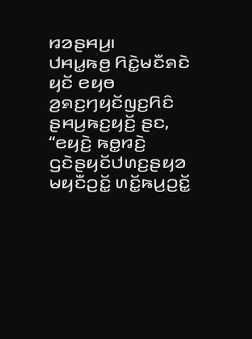ꤙꤤꤔꤌꤣ꤬꤯
ꤓꤌꤣ꤭ꤒꤥ꤬ ꤖꤢꤧ꤭ꤗꤢꤪꤎꤢꤧ ꤟꤢꤩ ꤕꤟꤥ ꤤ꤬ꤎꤢ꤬ꤚꤟꤢꤩꤜꤢ꤬ꤖꤢꤨ ꤔꤌꤣ꤬ꤒꤢ꤬ꤟꤢꤩ꤬ ꤔꤢ, “ꤕꤟꤢꤧ꤬ ꤒꤥ꤭ꤙꤢꤧ꤬ ꤞꤢꤧꤔꤟꤢꤩꤓꤛꤢ꤬ꤔꤟꤤ ꤗꤟꤢꤪꤑꤢꤩ꤭ ꤛꤢꤩ꤭ꤒꤣ꤬ꤑꤢꤩ꤭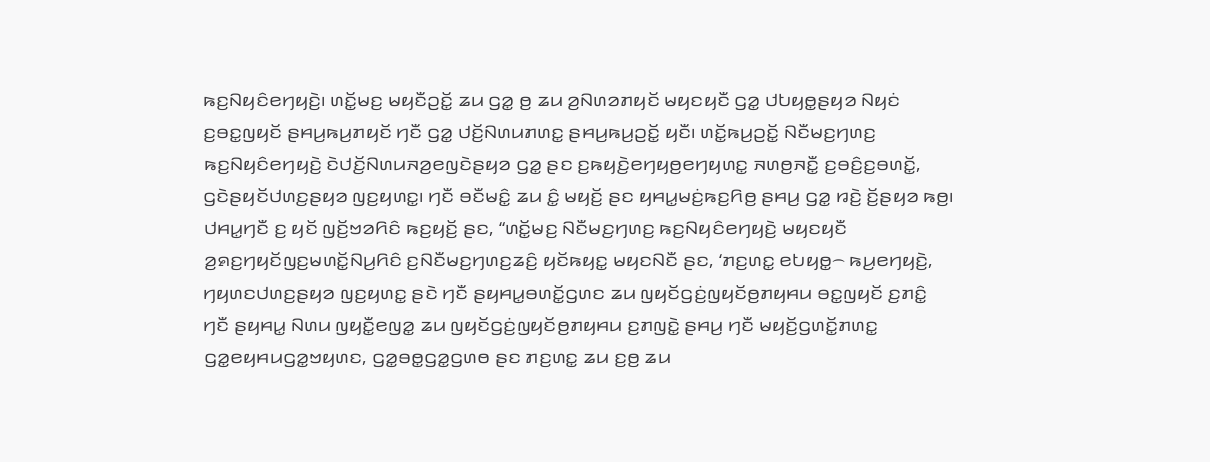ꤒꤢ꤬ꤡꤟꤢꤨꤕꤚꤟꤢꤧ꤬꤯ ꤛꤢꤩ꤭ꤗꤢ꤬ ꤗꤟꤢꤪꤑꤢꤩ꤭ ꤘꤣ ꤞꤤ꤭ ꤥ꤬ ꤘꤣ ꤤ꤬ꤡꤛꤤꤊꤟꤢꤩ ꤗꤟꤢꤟꤢꤪ ꤞꤤ꤭ ꤓꤝꤟꤥ꤭ꤔꤟꤤ ꤡꤟꤢꤦ ꤢ꤬ꤋꤢ꤭ꤜꤟꤢꤩ ꤔꤌꤣ꤬ꤒꤣ꤬ꤊꤟꤢꤩ ꤚꤢꤪ ꤞꤤ꤭ ꤓꤢꤩ꤬ꤡꤛꤣꤊꤛꤢ꤭ ꤔꤌꤣ꤬ꤒꤣ꤬ꤑꤢꤩ꤭ ꤟꤢꤪ꤯ ꤛꤢꤩ꤭ꤒꤣ꤬ꤑꤢꤩ꤭ ꤡꤢꤪꤗꤢ꤬ꤚꤛꤢ꤬ ꤒꤢ꤬ꤡꤟꤢꤨꤕꤚꤟꤢꤧ꤬ ꤢꤧꤓꤢꤩ꤬ꤡꤛꤣꤏꤤ꤬ꤕꤜꤢꤧꤔꤟꤤ ꤞꤤ꤭ ꤔꤢ ꤢ꤬ꤒꤟꤢꤧ꤬ꤕꤚꤟꤥ꤬ꤕꤚꤟꤛꤢ꤭ ꤏꤛꤥ꤬ꤏꤢꤪ꤭ ꤢ꤬ꤋꤢꤨ꤬ꤢ꤬ꤋꤛꤢꤩ꤭, ꤞꤢꤧꤔꤟꤢꤩꤓꤛꤢ꤬ꤔꤟꤤ ꤜꤢ꤬ꤟꤛꤢ꤭꤯ ꤚꤢꤪ ꤋꤢꤪꤗꤢꤨ꤭ ꤘꤣ ꤢꤨ꤭ ꤗꤟꤢꤩ꤬ ꤔꤢ ꤟꤌꤣ꤭ꤗꤢꤦ꤬ꤒꤢ꤬ꤖꤥ꤬ ꤔꤌꤣ꤬ ꤞꤤ꤭ ꤙꤢꤧ꤬ ꤢꤩ꤬ꤔꤟꤤ ꤒꤥ꤬꤯
ꤓꤌꤣ꤭ꤚꤢꤪ ꤢ꤬ ꤟꤢꤩ ꤜꤢꤩ꤬ꤠꤤꤖꤢꤨ ꤒꤢ꤬ꤟꤢꤩ꤬ ꤔꤢ, “ꤛꤢꤩ꤭ꤗꤢ꤬ ꤡꤢꤪꤗꤢ꤬ꤚꤛꤢ꤬ ꤒꤢ꤬ꤡꤟꤢꤨꤕꤚꤟꤢꤧ꤬ ꤗꤟꤢꤟꤢꤪ ꤤ꤬ꤎꤢ꤬ꤚꤟꤢꤩꤜꤢ꤬ꤗꤛꤢꤩ꤭ꤡꤣ꤬ꤖꤢꤨ ꤢ꤬ꤡꤢꤪꤗꤢ꤬ꤚꤛꤢ꤬ꤘꤢꤨ꤬ ꤟꤢꤩꤒꤟꤢ꤭ ꤗꤟꤢꤡꤢꤪ ꤔꤢ, ‘ꤊꤢ꤬ꤛꤢ꤭ ꤕꤝꤟꤥ꤭꤮ ꤒꤣ꤬ꤕꤚꤟꤢꤧ꤬, ꤚꤟꤛꤢꤓꤛꤢ꤬ꤔꤟꤤ ꤜꤢ꤬ꤟꤛꤢ꤭ ꤔꤢꤧ ꤚꤢꤪ ꤔꤟꤌꤣ꤭ꤋꤛꤢꤩ꤭ꤞꤛꤢ ꤘꤣ ꤜꤟꤢꤩꤞꤢꤦ꤬ꤜꤟꤢꤩꤥ꤬ꤊꤟꤌꤣ ꤋꤢ꤭ꤜꤟꤢꤩ ꤢ꤬ꤊꤢꤨ꤭ ꤚꤢꤪ ꤔꤟꤌꤣ꤭ ꤡꤛꤣ ꤜꤟꤢꤪ꤭ꤕꤜꤤ꤭ ꤘꤣ ꤜꤟꤢꤩꤞꤢꤦ꤬ꤜꤟꤢꤩꤥ꤬ꤊꤟꤌꤣ ꤢ꤬ꤊꤜꤢꤧ꤭ ꤔꤌꤣ꤬ ꤚꤢꤪ ꤗꤟꤢꤩ꤬ꤞꤛꤢꤩ꤭ꤊꤛꤢ꤭ ꤞꤤ꤭ꤕꤟꤌꤣꤞꤤ꤭ꤠꤟꤛꤢ, ꤞꤤ꤭ꤋꤥ꤭ꤞꤤ꤭ꤞꤛꤥ ꤔꤢ ꤊꤢ꤬ꤛꤢ꤭ ꤘꤣ ꤢ꤬ꤥ꤬ ꤘꤣ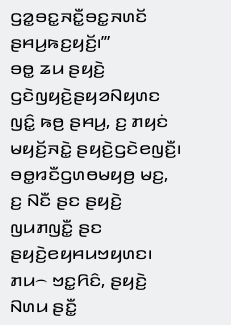ꤞꤤ꤭ꤋꤢ꤭ꤏꤢꤪ꤭ꤋꤢ꤭ꤏꤛꤢꤩ ꤔꤌꤣ꤬ꤒꤢ꤬ꤟꤢꤩ꤬꤯’”
ꤋꤥ꤭ ꤘꤣ ꤔꤟꤢꤧ꤬ ꤞꤢꤧꤜꤟꤢꤧ꤬ꤔꤟꤤꤡꤟꤛꤢ ꤜꤢꤨ꤭ ꤒꤥ꤬ ꤔꤌꤣ꤬, ꤢ꤬ ꤊꤟꤢꤦ ꤗꤟꤢꤩ꤬ꤏꤢꤧ꤭ ꤔꤟꤢꤧ꤬ꤞꤢꤧꤕꤜꤢꤪ꤬꤯ ꤋꤥ꤭ꤙꤢꤪꤞꤛꤥꤗꤟꤥ꤬ ꤗꤢ꤬, ꤢ꤬ ꤡꤢꤪ ꤔꤢ ꤔꤟꤢꤧ꤬ ꤜꤣꤊꤜꤢꤪ꤭ ꤔꤢ ꤔꤟꤢꤧ꤬ꤕꤟꤌꤣꤠꤟꤛꤢ꤯
ꤊꤣ꤮ ꤠꤢ꤭ꤖꤢꤨ, ꤔꤟꤢꤧ꤬ ꤡꤛꤣ ꤔꤢꤪ꤭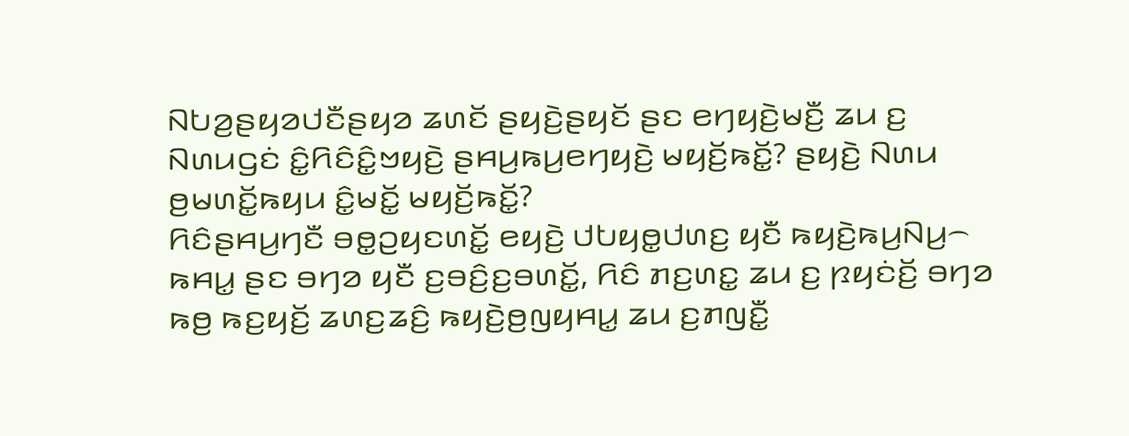ꤡꤝꤤ꤬ꤔꤟꤤꤓꤢꤪꤔꤟꤤ ꤘꤛꤢꤩ ꤔꤟꤢꤧ꤬ꤔꤟꤢꤩ ꤔꤢ ꤕꤚꤟꤢꤧ꤬ꤗꤢꤪ꤬ ꤘꤣ ꤢ꤬ ꤡꤛꤣꤞꤢꤦ ꤢꤨ꤭ꤖꤢꤨꤢꤨ꤭ꤠꤟꤢꤧ꤬ ꤔꤌꤣ꤬ꤒꤣ꤬ꤕꤚꤟꤢꤧ꤬ ꤗꤟꤢꤩ꤬ꤒꤢꤩ꤭? ꤔꤟꤢꤧ꤬ ꤡꤛꤣ ꤥ꤬ꤗꤛꤢꤩ꤭ꤒꤟꤣ ꤢꤨ꤭ꤗꤢꤩ꤭ ꤗꤟꤢꤩ꤬ꤒꤢꤩ꤭?
ꤖꤢꤨꤔꤌꤣ꤬ꤚꤢꤪ ꤋꤥ꤭ꤑꤟꤢꤛꤢꤩ꤭ ꤕꤟꤢꤧ꤬ ꤓꤝꤟꤥ꤭ꤓꤛꤢ꤬ ꤟꤢꤪ ꤒꤟꤢꤧ꤬ꤒꤣ꤬ꤡꤣ꤬꤮ ꤒꤌꤣ꤭ ꤔꤢ ꤋꤚꤤ ꤟꤢꤪ ꤢ꤬ꤋꤢꤨ꤬ꤢ꤬ꤋꤛꤢꤩ꤭, ꤖꤢꤨ ꤊꤢ꤬ꤛꤢ꤭ ꤘꤣ ꤢ꤬ ꤐꤟꤢꤦꤢꤩ꤬ ꤋꤚꤤ ꤒꤥ꤬ ꤒꤢ꤬ꤟꤢꤩ꤬ ꤘꤛꤢ꤬ꤘꤢꤨ꤬ ꤒꤟꤢꤧ꤬ꤥ꤬ꤜꤟꤌꤣ꤭ ꤘꤣ ꤢ꤬ꤊꤜꤢꤪ꤭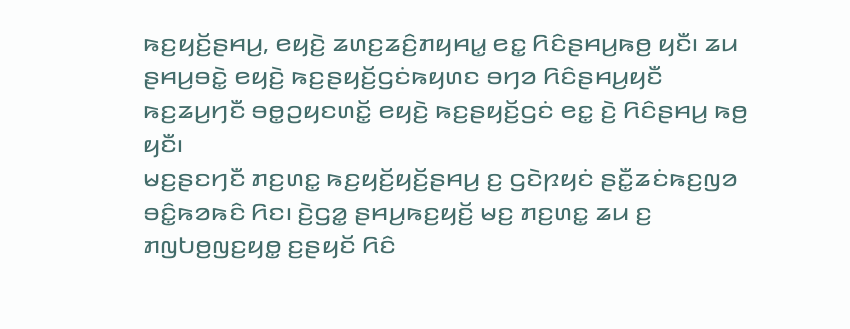ꤒꤢ꤬ꤟꤢꤩ꤬ꤔꤌꤣ꤬, ꤕꤟꤢꤧ꤬ ꤘꤛꤢ꤬ꤘꤢꤨ꤬ꤊꤟꤌꤣ꤭ ꤕꤢ꤭ ꤖꤢꤨꤔꤌꤣ꤬ꤒꤥ꤬ ꤟꤢꤪ꤯ ꤘꤣ ꤔꤌꤣ꤬ꤋꤢꤧ꤭ ꤕꤟꤢꤧ꤬ ꤒꤢ꤬ꤔꤟꤢꤩ꤬ꤞꤢꤦꤒꤟꤛꤢ ꤋꤚꤤ ꤖꤢꤨꤔꤌꤣ꤬ꤟꤢꤪ ꤒꤢ꤬ꤘꤣ꤬ꤚꤢꤪ ꤋꤥ꤭ꤑꤟꤢꤛꤢꤩ꤭ ꤕꤟꤢꤧ꤬ ꤒꤢ꤬ꤔꤟꤢꤩ꤬ꤞꤢꤦ ꤕꤢ꤭ ꤢꤧ꤬ ꤖꤢꤨꤔꤌꤣ꤬ ꤒꤥ꤬ ꤟꤢꤪ꤯
ꤗꤢ꤬ꤔꤢꤚꤢꤪ ꤊꤢ꤬ꤛꤢ꤭ ꤒꤢ꤬ꤟꤢꤩ꤬ꤟꤢꤩ꤬ꤔꤌꤣ꤬ ꤢ꤬ ꤞꤢꤧꤐꤟꤢꤦ ꤔꤢꤪ꤭ꤘꤢꤦꤒꤢ꤬ꤜꤤ ꤋꤢꤨ꤭ꤒꤤꤒꤢꤨ ꤖꤢ꤯ ꤢꤧ꤬ꤞꤤ꤭ ꤔꤌꤣ꤬ꤒꤢ꤬ꤟꤢꤩ꤬ ꤗꤢ꤬ ꤊꤢ꤬ꤛꤢ꤭ ꤘꤣ ꤢ꤬ ꤊꤜꤝꤥ꤬ꤜꤢ꤬ꤟꤥ꤭ ꤢ꤬ꤔꤟꤢꤩ ꤖꤢꤨ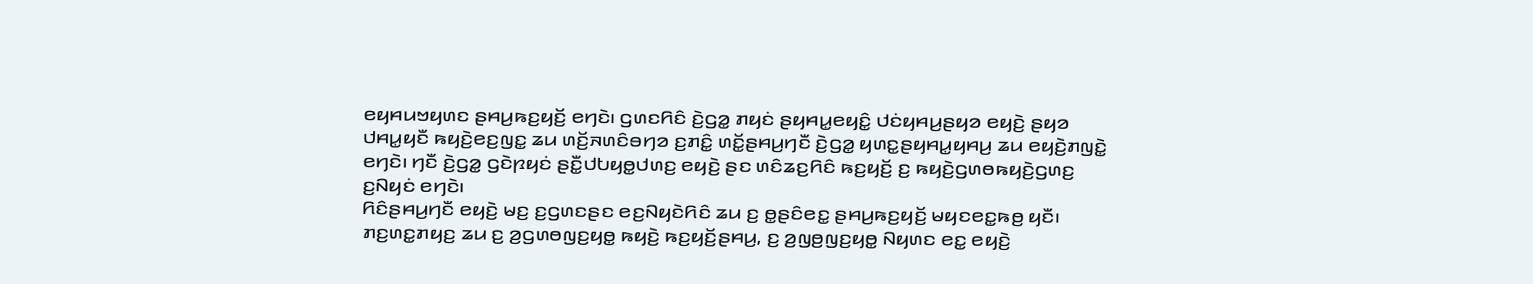ꤕꤟꤌꤣꤠꤟꤛꤢ ꤔꤌꤣ꤬ꤒꤢ꤬ꤟꤢꤩ꤬ ꤕꤚꤢꤧ꤯ ꤞꤛꤢꤖꤢꤨ ꤢꤧ꤬ꤞꤤ꤭ ꤊꤟꤢꤦ ꤔꤟꤌꤣ꤭ꤕꤟꤢꤨ꤭ ꤓꤢꤦꤟꤌꤣ꤬ꤔꤟꤤ ꤕꤟꤢꤧ꤬ ꤔꤟꤤ ꤓꤌꤣ꤭ꤟꤢꤪ ꤒꤟꤢꤧ꤬ꤕꤢ꤬ꤜꤢ꤭ ꤘꤣ ꤛꤢꤩ꤬ꤏꤛꤢꤨꤋꤚꤤ ꤢ꤬ꤊꤢꤨ꤭ ꤛꤢꤩ꤭ꤔꤌꤣ꤬ꤚꤢꤪ ꤢꤧ꤬ꤞꤤ꤭ ꤟꤛꤢ꤭ꤔꤟꤌꤣ꤭ꤟꤌꤣ꤬ ꤘꤣ ꤕꤟꤢꤧ꤬ꤊꤜꤢꤧ꤭ ꤕꤚꤢꤧ꤯ ꤚꤢꤪ ꤢꤧ꤬ꤞꤤ꤭ ꤞꤢꤧꤐꤟꤢꤦ ꤔꤢꤪ꤭ꤓꤝꤟꤥ꤭ꤓꤛꤢ꤬ ꤕꤟꤢꤧ꤬ ꤔꤢ ꤛꤢꤨꤘꤢ꤬ꤖꤢꤨ ꤒꤢ꤬ꤟꤢꤩ꤬ ꤢ꤬ ꤒꤟꤢꤧ꤬ꤞꤛꤥꤒꤟꤢꤧ꤬ꤞꤛꤢ꤬ ꤢ꤬ꤡꤟꤢꤦ ꤕꤚꤢꤧ꤯
ꤖꤢꤨꤔꤌꤣ꤬ꤚꤢꤪ ꤕꤟꤢꤧ꤬ ꤗꤢ꤬ ꤢ꤬ꤞꤛꤢꤔꤢ ꤕꤢ꤬ꤡꤟꤢꤧꤖꤢꤨ ꤘꤣ ꤢ꤬ ꤥ꤭ꤔꤢꤨꤕꤢ꤭ ꤔꤌꤣ꤬ꤒꤢ꤬ꤟꤢꤩ꤬ ꤗꤟꤢꤕꤢ꤭ꤒꤥ꤬ ꤟꤢꤪ꤯ ꤊꤢ꤬ꤛꤢ꤭ꤊꤟꤢ꤬ ꤘꤣ ꤢ꤬ ꤤ꤬ꤞꤛꤥꤜꤢ꤬ꤟꤥ꤭ ꤒꤟꤢꤧ꤬ ꤒꤢ꤬ꤟꤢꤩ꤬ꤔꤌꤣ꤬, ꤢ꤬ ꤤ꤬ꤜꤥ꤬ꤜꤢ꤬ꤟꤥ꤭ ꤡꤟꤛꤢ ꤕꤢ꤭ ꤕꤟꤢꤧ꤬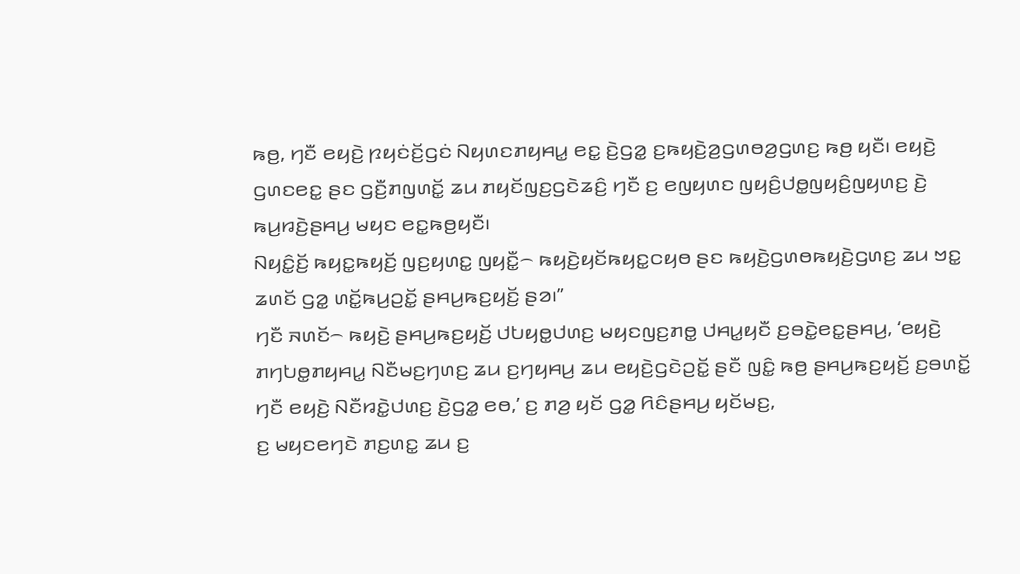ꤒꤥ꤬, ꤚꤢꤪ ꤕꤟꤢꤧ꤬ ꤐꤟꤢꤦꤢꤩ꤬ꤞꤢꤦ ꤡꤟꤛꤢꤊꤟꤌꤣ꤭ ꤕꤢ꤭ ꤢꤧ꤬ꤞꤤ꤭ ꤢ꤬ꤒꤟꤢꤧ꤬ꤤ꤬ꤞꤛꤥꤤ꤬ꤞꤛꤢ꤬ ꤒꤥ꤬ ꤟꤢꤪ꤯ ꤕꤟꤢꤧ꤬ ꤞꤛꤢꤕꤢ꤭ ꤔꤢ ꤞꤢꤪ꤬ꤊꤜꤛꤢꤩ꤭ ꤘꤣ ꤊꤟꤢꤩꤜꤢ꤬ꤞꤢꤧꤘꤢꤨ꤬ ꤚꤢꤪ ꤢ꤬ ꤕꤜꤟꤛꤢ ꤜꤟꤢꤨ꤬ꤓꤥ꤭ꤜꤟꤢꤨ꤬ꤜꤟꤛꤢ꤬ ꤢꤧ꤬ ꤒꤣ꤬ꤙꤢꤧ꤬ꤔꤌꤣ꤬ ꤗꤟꤢ ꤕꤢ꤭ꤒꤥ꤬ꤟꤢꤪ꤯
ꤡꤟꤢꤨ꤭ꤢꤩ꤬ ꤒꤟꤢ꤭ꤒꤟꤢꤩ꤬ ꤜꤢ꤬ꤟꤛꤢ꤭ ꤜꤟꤢꤪ꤭꤮ ꤒꤟꤢꤧ꤬ꤟꤢꤩꤒꤟꤢ꤭ꤍꤟꤥ ꤔꤢ ꤒꤟꤢꤧ꤬ꤞꤛꤥꤒꤟꤢꤧ꤬ꤞꤛꤢ꤬ ꤘꤣ ꤠꤢ꤭ ꤘꤛꤢꤩ ꤞꤤ꤭ ꤛꤢꤩ꤭ꤒꤣ꤬ꤑꤢꤩ꤭ ꤔꤌꤣ꤬ꤒꤢ꤬ꤟꤢꤩ꤬ ꤔꤤ꤯”
ꤚꤢꤪ ꤏꤛꤢꤩ꤮ ꤒꤟꤢꤧ꤬ ꤔꤌꤣ꤬ꤒꤢ꤬ꤟꤢꤩ꤬ ꤓꤝꤟꤥ꤭ꤓꤛꤢ꤬ ꤗꤟꤢꤜꤢ꤬ꤊꤥ꤭ ꤓꤌꤣ꤭ꤟꤢꤪ ꤢ꤬ꤋꤢꤧ꤭ꤕꤢ꤭ꤔꤌꤣ꤬, ‘ꤕꤟꤢꤧ꤬ ꤊꤚꤝꤥ꤭ꤊꤟꤌꤣ꤭ ꤡꤢꤪꤗꤢ꤬ꤚꤛꤢ꤬ ꤘꤣ ꤢ꤬ꤚꤟꤌꤣ꤬ ꤘꤣ ꤕꤟꤢꤧ꤬ꤞꤢꤧꤑꤢꤩ꤭ ꤔꤢꤪ ꤜꤢꤨ꤭ ꤒꤥ꤬ ꤔꤌꤣ꤬ꤒꤢ꤬ꤟꤢꤩ꤬ ꤢ꤬ꤋꤛꤢꤩ꤭ ꤚꤢꤪ ꤕꤟꤢꤧ꤬ ꤡꤢꤪꤙꤢꤧ꤭ꤓꤛꤢ꤬ ꤢꤧ꤬ꤞꤤ꤭ ꤕꤥ,’ ꤢ꤬ ꤊꤤ꤬ ꤟꤢꤩ ꤞꤤ꤭ ꤖꤢꤨꤔꤌꤣ꤬ ꤟꤢꤩꤗꤢ꤬,
ꤢ꤬ ꤗꤟꤢꤕꤚꤢꤧ ꤊꤢ꤬ꤛꤢ꤭ ꤘꤣ ꤢ꤬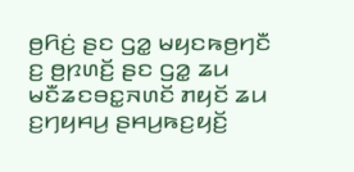ꤥ꤬ꤖꤢꤦ꤬ ꤔꤢ ꤞꤤ꤭ ꤗꤟꤢꤒꤥ꤬ꤚꤢꤪ ꤢ꤬ ꤥ꤬ꤐꤛꤢꤩ꤬ ꤔꤢ ꤞꤤ꤭ ꤘꤣ ꤗꤢꤪꤘꤢꤋꤢ꤭ꤏꤛꤢꤩ ꤊꤟꤢꤩ ꤘꤣ ꤢ꤬ꤚꤟꤌꤣ꤬ ꤔꤌꤣ꤬ꤒꤢ꤬ꤟꤢꤩ꤬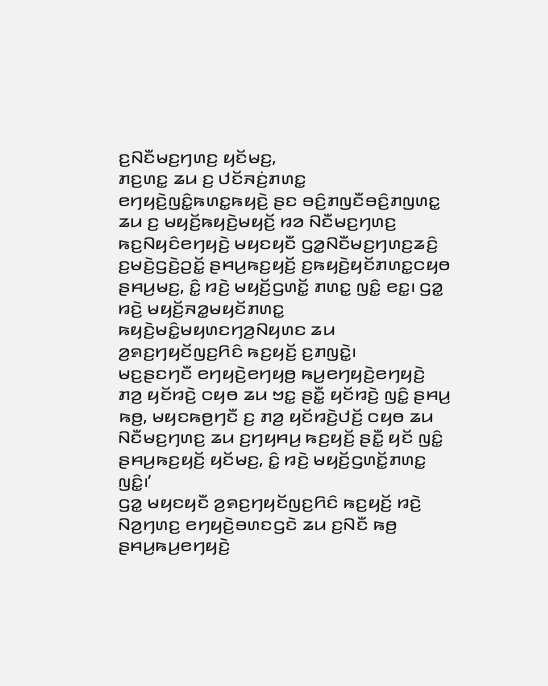ꤢ꤬ꤡꤢꤪꤗꤢ꤬ꤚꤛꤢ꤬ ꤟꤢꤩꤗꤢ꤬,
ꤊꤢ꤬ꤛꤢ꤭ ꤘꤣ ꤢ꤬ ꤓꤢꤩꤏꤢꤦ꤬ꤊꤛꤢ꤭ ꤕꤚꤟꤢꤧ꤬ꤜꤢꤨ꤭ꤒꤛꤢ꤭ꤒꤟꤢꤧ꤬ ꤔꤢ ꤋꤢꤨ꤬ꤊꤜꤢꤪꤋꤢꤨ꤬ꤊꤜꤛꤢ꤭ ꤘꤣ ꤢ꤬ ꤗꤟꤢꤩ꤬ꤒꤟꤢꤧ꤬ꤗꤟꤢꤩ꤬ ꤙꤤ ꤡꤢꤪꤗꤢ꤬ꤚꤛꤢ꤬ ꤒꤢ꤬ꤡꤟꤢꤨꤕꤚꤟꤢꤧ꤬ ꤗꤟꤢꤟꤢꤪ ꤞꤤ꤭ꤡꤢꤪꤗꤢ꤬ꤚꤛꤢ꤬ꤘꤢꤨ꤬ ꤢ꤬ꤗꤢꤧ꤬ꤞꤢꤧ꤬ꤑꤢꤩ꤭ ꤔꤌꤣ꤬ꤒꤢ꤬ꤟꤢꤩ꤬ ꤢ꤬ꤒꤟꤢꤧ꤬ꤟꤢꤩꤊꤛꤢ꤭ꤍꤟꤥ ꤔꤌꤣ꤬ꤗꤢ꤬, ꤢꤨ꤭ ꤙꤢꤧ꤬ ꤗꤟꤢꤩ꤬ꤞꤛꤢꤩ꤭ ꤊꤛꤢ꤭ ꤜꤢꤨ꤭ ꤕꤢ꤭꤯ ꤞꤤ꤭ ꤙꤢꤧ꤬ ꤗꤟꤢꤩ꤬ꤏꤤ꤭ꤗꤟꤢꤩꤊꤛꤢ꤭ ꤒꤟꤢꤧ꤬ꤗꤢꤨ꤭ꤗꤟꤛꤢꤚꤤ꤬ꤡꤟꤛꤢ ꤘꤣ ꤤ꤬ꤎꤢ꤬ꤚꤟꤢꤩꤜꤢ꤬ꤖꤢꤨ ꤒꤢ꤬ꤟꤢꤩ꤬ ꤢ꤬ꤊꤜꤢꤧ꤭꤯
ꤗꤢ꤬ꤔꤢꤚꤢꤪ ꤕꤚꤟꤢꤧ꤬ꤕꤚꤟꤥ꤬ ꤒꤣ꤬ꤕꤚꤟꤢꤧ꤬ꤕꤚꤟꤢꤧ꤬ ꤊꤤ꤬ ꤟꤢꤩꤙꤢꤧ꤬ ꤍꤟꤥ ꤘꤣ ꤠꤢ꤭ ꤔꤢꤪ꤭ ꤟꤢꤩꤙꤢꤧ꤬ ꤜꤢꤨ꤭ ꤔꤌꤣ꤬ ꤒꤥ꤬, ꤗꤟꤢꤒꤥ꤬ꤚꤢꤪ ꤢ꤬ ꤊꤤ꤬ ꤟꤢꤩꤙꤢꤧ꤬ꤓꤢꤩ꤬ ꤍꤟꤥ ꤘꤣ ꤡꤢꤪꤗꤢ꤬ꤚꤛꤢ꤬ ꤘꤣ ꤢ꤬ꤚꤟꤌꤣ꤬ ꤒꤢ꤬ꤟꤢꤩ꤬ ꤔꤢꤪ꤭ ꤟꤢꤩ ꤜꤢꤨ꤭ ꤔꤌꤣ꤬ꤒꤢ꤬ꤟꤢꤩ꤬ ꤟꤢꤩꤗꤢ꤬, ꤢꤨ꤭ ꤙꤢꤧ꤬ ꤗꤟꤢꤩ꤬ꤞꤛꤢꤩ꤭ꤊꤛꤢ꤭ ꤜꤢꤨ꤭꤯’
ꤞꤤ꤭ ꤗꤟꤢꤟꤢꤪ ꤤ꤬ꤎꤢ꤬ꤚꤟꤢꤩꤜꤢ꤬ꤖꤢꤨ ꤒꤢ꤬ꤟꤢꤩ꤬ ꤙꤢꤧ꤬ ꤡꤤ꤬ꤚꤛꤢ꤬ ꤕꤚꤟꤢꤧ꤬ꤋꤛꤢꤞꤢꤧ ꤘꤣ ꤢ꤬ꤡꤢꤪ ꤒꤥ꤬ ꤔꤌꤣ꤬ꤒꤣ꤬ꤕꤚꤟꤢꤧ꤬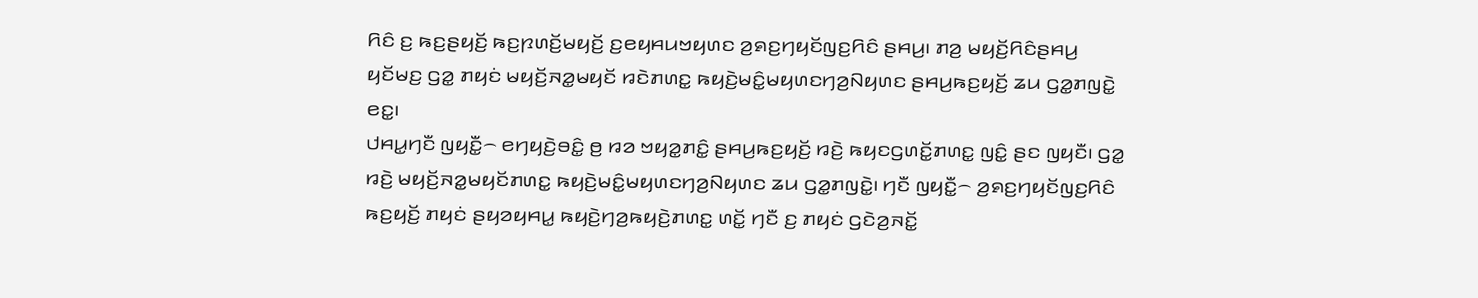ꤖꤢꤨ ꤢ꤬ ꤒꤢ꤬ꤔꤟꤢꤩ꤬ ꤒꤢ꤬ꤐꤛꤢꤩ꤬ꤗꤟꤢꤩ꤬ ꤢ꤬ꤕꤟꤌꤣꤠꤟꤛꤢ ꤤ꤬ꤎꤢ꤬ꤚꤟꤢꤩꤜꤢ꤬ꤖꤢꤨ ꤔꤌꤣ꤬꤯ ꤊꤤ꤬ ꤗꤟꤢꤩ꤬ꤖꤢꤨꤔꤌꤣ꤬ ꤟꤢꤩꤗꤢ꤬ ꤞꤤ꤭ ꤊꤟꤢꤦ ꤗꤟꤢꤩ꤬ꤏꤤ꤭ꤗꤟꤢꤩ ꤙꤢꤧꤊꤛꤢ꤭ ꤒꤟꤢꤧ꤬ꤗꤢꤨ꤭ꤗꤟꤛꤢꤚꤤ꤬ꤡꤟꤛꤢ ꤔꤌꤣ꤬ꤒꤢ꤬ꤟꤢꤩ꤬ ꤘꤣ ꤞꤤ꤭ꤊꤜꤢꤧ꤭ ꤕꤢ꤭꤯
ꤓꤌꤣ꤭ꤚꤢꤪ ꤜꤟꤢꤪ꤭꤮ ꤕꤚꤟꤢꤧ꤬ꤋꤢꤨ꤭ ꤥ꤬ ꤙꤤ ꤠꤟꤤ꤭ꤊꤢꤨ꤭ ꤔꤌꤣ꤬ꤒꤢ꤬ꤟꤢꤩ꤬ ꤙꤢꤧ꤬ ꤒꤟꤢꤞꤛꤢꤩ꤭ꤊꤛꤢ꤭ ꤜꤢꤨ꤭ ꤔꤢ ꤜꤟꤢꤪ꤯ ꤞꤤ꤭ ꤙꤢꤧ꤬ ꤗꤟꤢꤩ꤬ꤏꤤ꤭ꤗꤟꤢꤩꤊꤛꤢ꤭ ꤒꤟꤢꤧ꤬ꤗꤢꤨ꤭ꤗꤟꤛꤢꤚꤤ꤬ꤡꤟꤛꤢ ꤘꤣ ꤞꤤ꤭ꤊꤜꤢꤧ꤭꤯ ꤚꤢꤪ ꤜꤟꤢꤪ꤭꤮ ꤤ꤬ꤎꤢ꤬ꤚꤟꤢꤩꤜꤢ꤬ꤖꤢꤨ ꤒꤢ꤬ꤟꤢꤩ꤬ ꤊꤟꤢꤦ ꤔꤟꤤꤟꤌꤣ꤭ ꤒꤟꤢꤧ꤬ꤚꤤ꤬ꤒꤟꤢꤧ꤬ꤊꤛꤢ꤭ ꤛꤢꤩ꤭ ꤚꤢꤪ ꤢ꤬ ꤊꤟꤢꤦ ꤞꤢꤧꤤ꤬ꤏꤢꤩ꤭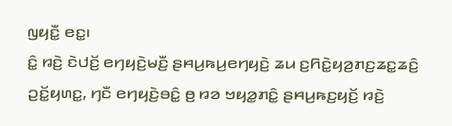ꤜꤟꤢꤪ꤭ ꤕꤢ꤭꤯
ꤢꤨ꤭ ꤙꤢꤧ꤬ ꤢꤧꤓꤢꤩ꤬ ꤕꤚꤟꤢꤧ꤬ꤗꤢꤪ꤬ ꤔꤌꤣ꤬ꤒꤣ꤬ꤕꤚꤟꤢꤧ꤬ ꤘꤣ ꤢ꤬ꤖꤢꤧ꤭ꤟꤤ꤬ꤊꤢ꤬ꤘꤢ꤭ꤘꤢꤨ꤬ ꤑꤢꤩ꤭ꤟꤛꤢ꤭, ꤚꤢꤪ ꤕꤚꤟꤢꤧ꤬ꤋꤢꤨ꤭ ꤥ꤬ ꤙꤤ ꤠꤟꤤ꤭ꤊꤢꤨ꤭ ꤔꤌꤣ꤬ꤒꤢ꤬ꤟꤢꤩ꤬ ꤙꤢꤧ꤬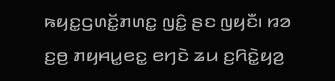ꤒꤟꤢ꤭ꤞꤛꤢꤩ꤭ꤊꤛꤢ꤭ ꤜꤢꤨ꤭ ꤔꤢ ꤜꤟꤢꤪ꤯ ꤙꤤ ꤢ꤬ꤥ꤬ ꤊꤟꤌꤣ꤭ꤕꤢ꤭ ꤕꤚꤢꤧ ꤘꤣ ꤢ꤬ꤖꤢꤧ꤭ꤟꤤ꤬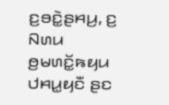ꤢ꤬ꤋꤢꤧ꤭ꤔꤌꤣ꤬, ꤢ꤬ ꤡꤛꤣ ꤥ꤬ꤗꤛꤢꤩ꤭ꤒꤟꤣ ꤓꤌꤣ꤭ꤟꤢꤪ ꤔꤢ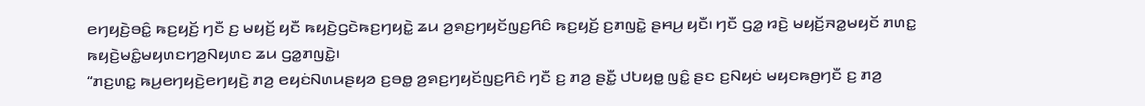ꤕꤚꤟꤢꤧ꤬ꤋꤢꤨ꤭ ꤒꤢ꤬ꤟꤢꤩ꤬ ꤚꤢꤪ ꤢ꤬ ꤗꤟꤢꤩ꤬ ꤟꤢꤪ ꤒꤟꤢꤧ꤬ꤞꤢꤧꤒꤢ꤬ꤚꤟꤢꤧ꤭ ꤘꤣ ꤤ꤬ꤎꤢ꤬ꤚꤟꤢꤩꤜꤢ꤬ꤖꤢꤨ ꤒꤢ꤬ꤟꤢꤩ꤬ ꤢ꤬ꤊꤜꤢꤧ꤭ ꤔꤌꤣ꤬ ꤟꤢꤪ꤯ ꤚꤢꤪ ꤞꤤ꤭ ꤙꤢꤧ꤬ ꤗꤟꤢꤩ꤬ꤏꤤ꤭ꤗꤟꤢꤩ ꤊꤛꤢ꤭ ꤒꤟꤢꤧ꤬ꤗꤢꤨ꤭ꤗꤟꤛꤢꤚꤤ꤬ꤡꤟꤛꤢ ꤘꤣ ꤞꤤ꤭ꤊꤜꤢꤧ꤭꤯
“ꤊꤢ꤬ꤛꤢ꤭ ꤒꤣ꤬ꤕꤚꤟꤢꤧ꤬ꤕꤚꤟꤢꤧ꤬ ꤊꤤ꤬ ꤕꤟꤢꤦꤡꤛꤣꤔꤟꤤ ꤢ꤬ꤋꤥ꤭ ꤤ꤬ꤎꤢ꤬ꤚꤟꤢꤩꤜꤢ꤬ꤖꤢꤨ ꤚꤢꤪ ꤢ꤬ ꤊꤤ꤬ ꤔꤢꤪ꤭ ꤓꤝꤟꤥ꤭ ꤜꤢꤨ꤭ ꤔꤢ ꤢ꤬ꤡꤟꤢꤦ ꤗꤟꤢꤒꤥ꤬ꤚꤢꤪ ꤢ꤬ ꤊꤤ꤬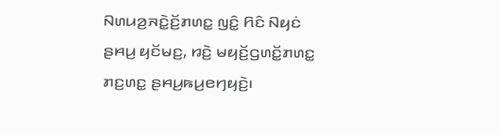ꤡꤛꤣꤤ꤬ꤏꤢꤧ꤭ꤢꤩ꤬ꤊꤛꤢ꤭ ꤜꤢꤨ꤭ ꤖꤢꤨ ꤡꤟꤢꤦ ꤔꤌꤣ꤬ ꤟꤢꤩꤗꤢ꤬, ꤙꤢꤧ꤬ ꤗꤟꤢꤩ꤬ꤞꤛꤢꤩ꤭ꤊꤛꤢ꤭ ꤊꤢ꤬ꤛꤢ꤭ ꤔꤌꤣ꤬ꤒꤣ꤬ꤕꤚꤟꤢꤧ꤬꤯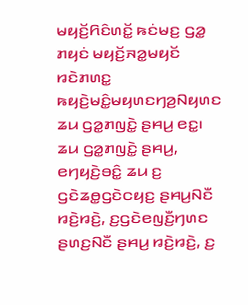ꤗꤟꤢꤩ꤬ꤖꤢꤨꤛꤢꤩ꤭ ꤒꤢꤦꤗꤢ꤬ ꤞꤤ꤭ ꤊꤟꤢꤦ ꤗꤟꤢꤩ꤬ꤏꤤ꤭ꤗꤟꤢꤩ ꤙꤢꤧꤊꤛꤢ꤭ ꤒꤟꤢꤧ꤬ꤗꤢꤨ꤭ꤗꤟꤛꤢꤚꤤ꤬ꤡꤟꤛꤢ ꤘꤣ ꤞꤤ꤭ꤊꤜꤢꤧ꤭ ꤔꤌꤣ꤬ ꤕꤢ꤭꤯
ꤘꤣ ꤞꤤ꤭ꤊꤜꤢꤧ꤭ ꤔꤌꤣ꤬, ꤕꤚꤟꤢꤧ꤬ꤋꤢꤨ꤭ ꤘꤣ ꤢ꤬ ꤞꤢꤧꤘꤥ꤭ꤞꤢꤧꤍꤟꤢ꤬ ꤔꤌꤣ꤬ꤡꤢꤪ ꤙꤢꤧ꤬ꤙꤢꤧ꤬, ꤢ꤬ꤞꤢꤧꤕꤜꤢꤪ꤬ꤚꤛꤢ ꤔꤛꤢ꤬ꤡꤢꤪ ꤔꤌꤣ꤬ ꤙꤢꤧ꤬ꤙꤢꤧ꤬, ꤢ꤬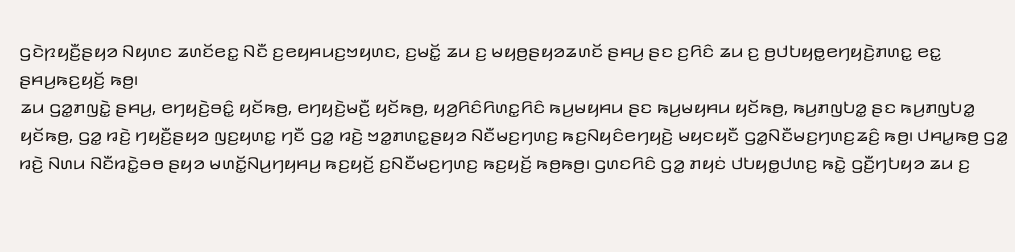ꤞꤢꤧꤐꤟꤢꤪ꤬ꤔꤟꤤ ꤡꤟꤛꤢ ꤘꤛꤢꤩꤕꤢ꤭ ꤡꤢꤪ ꤢ꤬ꤕꤟꤌꤣꤢ꤬ꤠꤟꤛꤢ, ꤢ꤬ꤗꤢꤩ꤭ ꤘꤣ ꤢ꤬ ꤗꤟꤥ꤬ꤔꤟꤤꤘꤛꤢꤩ ꤔꤌꤣ꤬ ꤔꤢ ꤢ꤬ꤖꤢꤨ ꤘꤣ ꤢ꤬ ꤥ꤬ꤓꤝꤟꤥ꤭ꤕꤚꤟꤢꤧ꤬ꤊꤛꤢ꤭ ꤕꤢ꤭ ꤔꤌꤣ꤬ꤒꤢ꤬ꤟꤢꤩ꤬ ꤒꤥ꤬꤯
ꤘꤣ ꤞꤤ꤭ꤊꤜꤢꤧ꤭ ꤔꤌꤣ꤬, ꤕꤚꤟꤢꤧ꤬ꤋꤢꤨ꤭ ꤟꤢꤩꤒꤥ꤬, ꤕꤚꤟꤢꤧ꤬ꤗꤢꤪ꤬ ꤟꤢꤩꤒꤥ꤬, ꤟꤤ꤬ꤖꤢꤨꤖꤛꤢ꤭ꤖꤢꤨ ꤒꤣ꤬ꤗꤟꤌꤣ ꤔꤢ ꤒꤣ꤬ꤗꤟꤌꤣ ꤟꤢꤩꤒꤥ꤬, ꤒꤣ꤬ꤊꤜꤝꤤ꤭ ꤔꤢ ꤒꤣ꤬ꤊꤜꤝꤤ꤭ ꤟꤢꤩꤒꤥ꤬, ꤞꤤ꤭ ꤙꤢꤧ꤬ ꤚꤟꤢꤪ꤬ꤔꤟꤤ ꤜꤢ꤬ꤟꤛꤢ꤭ ꤚꤢꤪ ꤞꤤ꤭ ꤙꤢꤧ꤬ ꤠꤤ꤭ꤊꤛꤢ꤭ꤔꤟꤤ ꤡꤢꤪꤗꤢ꤬ꤚꤛꤢ꤬ ꤒꤢ꤬ꤡꤟꤢꤨꤕꤚꤟꤢꤧ꤬ ꤗꤟꤢꤟꤢꤪ ꤞꤤ꤭ꤡꤢꤪꤗꤢ꤬ꤚꤛꤢ꤬ꤘꤢꤨ꤬ ꤒꤥ꤬꤯ ꤓꤌꤣ꤭ꤒꤥ꤬ ꤞꤤ꤭ ꤙꤢꤧ꤬ ꤡꤛꤣ ꤡꤢꤪꤙꤢꤧ꤭ꤋꤥ ꤔꤟꤤ ꤗꤛꤢꤩ꤭ꤡꤣ꤬ꤚꤟꤌꤣ꤬ ꤒꤢ꤬ꤟꤢꤩ꤬ ꤢ꤬ꤡꤢꤪꤗꤢ꤬ꤚꤛꤢ꤬ ꤒꤢ꤬ꤟꤢꤩ꤬ ꤒꤥ꤬ꤒꤥ꤬꤯ ꤞꤛꤢꤖꤢꤨ ꤞꤤ꤭ ꤊꤟꤢꤦ ꤓꤝꤟꤥ꤭ꤓꤛꤢ꤬ ꤒꤢꤧ꤭ ꤞꤢꤪ꤬ꤚꤝꤟꤤ ꤘꤣ ꤢ꤬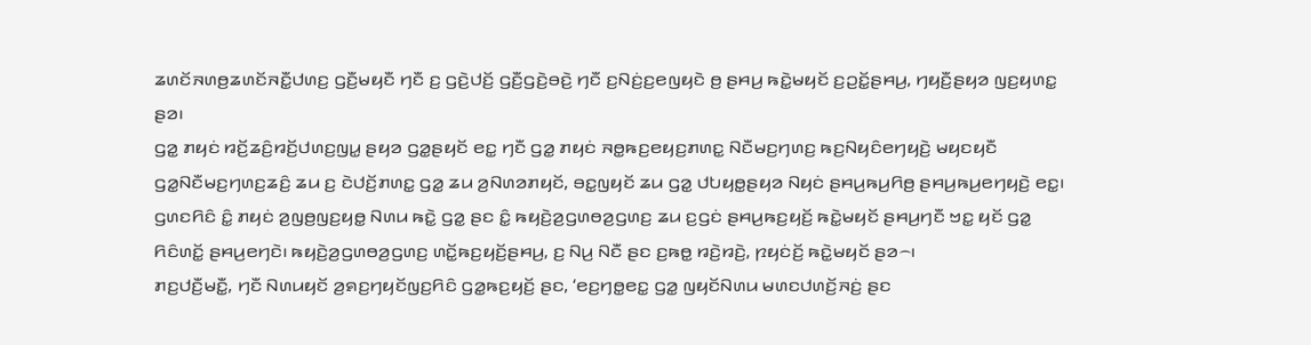ꤘꤛꤢꤩꤏꤛꤥ꤬ꤘꤛꤢꤩꤏꤢꤪ꤭ꤓꤛꤢ꤬ ꤞꤢꤪ꤬ꤗꤟꤢꤪ ꤚꤢꤪ ꤢ꤬ ꤞꤢꤧ꤬ꤓꤢꤩ꤬ ꤞꤢꤪ꤬ꤞꤢꤧ꤬ꤋꤢꤧ꤬ ꤚꤢꤪ ꤢ꤬ꤡꤢꤦ꤬ꤢ꤬ꤕꤜꤟꤢꤧ ꤥ꤬ ꤔꤌꤣ꤬ ꤒꤢꤧ꤭ꤗꤟꤢꤩ ꤢ꤬ꤑꤢꤩ꤭ꤔꤌꤣ꤬, ꤚꤟꤢꤪ꤬ꤔꤟꤤ ꤜꤢ꤬ꤟꤛꤢ꤭ ꤔꤤ꤯
ꤞꤤ꤭ ꤊꤟꤢꤦ ꤙꤢꤩ꤬ꤘꤢꤨ꤬ꤙꤢꤩ꤬ꤓꤛꤢ꤬ꤜꤣ꤭ ꤔꤟꤤ ꤞꤤ꤭ꤔꤟꤢꤩ ꤕꤢ꤭ ꤚꤢꤪ ꤞꤤ꤭ ꤊꤟꤢꤦ ꤏꤥ꤭ꤒꤢ꤬ꤕꤟꤢ꤬ꤊꤛꤢ꤭ ꤡꤢꤪꤗꤢ꤬ꤚꤛꤢ꤬ ꤒꤢ꤬ꤡꤟꤢꤨꤕꤚꤟꤢꤧ꤬ ꤗꤟꤢꤟꤢꤪ ꤞꤤ꤭ꤡꤢꤪꤗꤢ꤬ꤚꤛꤢ꤬ꤘꤢꤨ꤬ ꤘꤣ ꤢ꤬ ꤢꤧꤓꤢꤩ꤬ꤊꤛꤢ꤭ ꤞꤤ꤭ ꤘꤣ ꤤ꤬ꤡꤛꤤꤊꤟꤢꤩ, ꤋꤢ꤭ꤜꤟꤢꤩ ꤘꤣ ꤞꤤ꤭ ꤓꤝꤟꤥ꤭ꤔꤟꤤ ꤡꤟꤢꤦ ꤔꤌꤣ꤬ꤒꤣ꤬ꤖꤥ꤬ ꤔꤌꤣ꤬ꤒꤣ꤬ꤕꤚꤟꤢꤧ꤬ ꤕꤢ꤭꤯
ꤞꤛꤢꤖꤢꤨ ꤢꤨ꤭ ꤊꤟꤢꤦ ꤤ꤬ꤜꤥ꤬ꤜꤢ꤬ꤟꤥ꤭ ꤡꤛꤣ ꤒꤢꤧ꤭ ꤞꤤ꤭ ꤔꤢ ꤢꤨ꤭ ꤒꤟꤢꤧ꤬ꤤ꤬ꤞꤛꤥꤤ꤬ꤞꤛꤢ꤬ ꤘꤣ ꤢ꤬ꤞꤢꤦ ꤔꤌꤣ꤬ꤒꤢ꤬ꤟꤢꤩ꤬ ꤒꤢꤧ꤭ꤗꤟꤢꤩ ꤔꤌꤣ꤬ꤚꤢꤪ ꤠꤢ꤭ ꤟꤢꤩ ꤞꤤ꤭ ꤖꤢꤨꤛꤢꤩ꤭ ꤔꤌꤣ꤬ꤕꤚꤢꤧ꤯ ꤒꤟꤢꤧ꤬ꤤ꤬ꤞꤛꤥꤤ꤬ꤞꤛꤢ꤬ ꤛꤢꤩ꤭ꤒꤢ꤬ꤟꤢꤩ꤬ꤔꤌꤣ꤬, ꤢ꤬ ꤡꤣ꤬ ꤡꤢꤪ ꤔꤢ ꤢ꤬ꤒꤥ꤭ ꤙꤢꤧ꤬ꤙꤢꤧ꤬, ꤐꤟꤢꤦꤢꤩ꤬ ꤒꤢꤧ꤭ꤗꤟꤢꤩ ꤔꤤ꤮꤯
ꤊꤢ꤬ꤓꤢꤪ꤬ꤗꤢꤪ꤭, ꤚꤢꤪ ꤡꤛꤣꤟꤢꤩ ꤤ꤬ꤎꤢ꤬ꤚꤟꤢꤩꤜꤢ꤬ꤖꤢꤨ ꤞꤤ꤭ꤒꤢ꤬ꤟꤢꤩ꤬ ꤔꤢ, ‘ꤕꤢ꤬ꤚꤥ꤭ꤕꤢ꤭ ꤞꤤ꤭ ꤜꤟꤢꤩꤡꤛꤣ ꤗꤛꤢꤓꤛꤢꤩ꤬ꤏꤢꤦ꤬ ꤔꤢ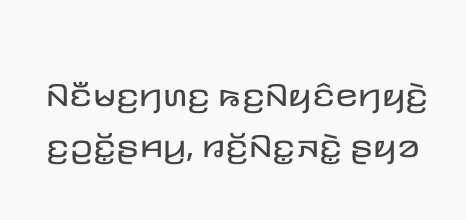ꤡꤢꤪꤗꤢ꤬ꤚꤛꤢ꤬ ꤒꤢ꤬ꤡꤟꤢꤨꤕꤚꤟꤢꤧ꤬ ꤢ꤬ꤑꤢꤩ꤭ꤔꤌꤣ꤬, ꤙꤢꤩ꤬ꤡꤢ꤭ꤏꤢꤧ꤭ ꤔꤟꤤ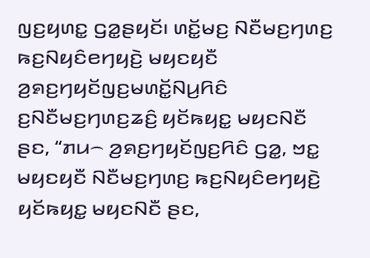ꤜꤢ꤬ꤟꤛꤢ꤭ ꤞꤤ꤭ꤔꤟꤢꤩ꤯ ꤛꤢꤩ꤭ꤗꤢ꤬ ꤡꤢꤪꤗꤢ꤬ꤚꤛꤢ꤬ ꤒꤢ꤬ꤡꤟꤢꤨꤕꤚꤟꤢꤧ꤬ ꤗꤟꤢꤟꤢꤪ ꤤ꤬ꤎꤢ꤬ꤚꤟꤢꤩꤜꤢ꤬ꤗꤛꤢꤩ꤭ꤡꤣ꤬ꤖꤢꤨ ꤢ꤬ꤡꤢꤪꤗꤢ꤬ꤚꤛꤢ꤬ꤘꤢꤨ꤬ ꤟꤢꤩꤒꤟꤢ꤭ ꤗꤟꤢꤡꤢꤪ ꤔꤢ, “ꤊꤣ꤮ ꤤ꤬ꤎꤢ꤬ꤚꤟꤢꤩꤜꤢ꤬ꤖꤢꤨ ꤞꤤ꤭, ꤠꤢ꤭ ꤗꤟꤢꤟꤢꤪ ꤡꤢꤪꤗꤢ꤬ꤚꤛꤢ꤬ ꤒꤢ꤬ꤡꤟꤢꤨꤕꤚꤟꤢꤧ꤬ ꤟꤢꤩꤒꤟꤢ꤭ ꤗꤟꤢꤡꤢꤪ ꤔꤢ,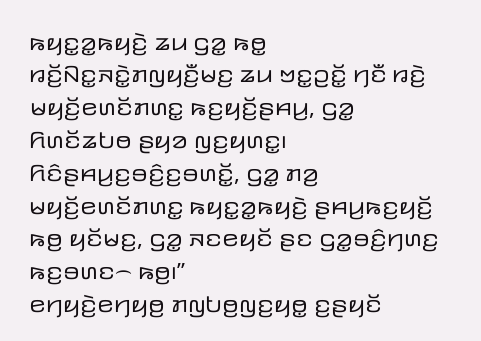ꤒꤟꤢ꤭ꤤ꤭ꤒꤟꤢꤧ꤬ ꤘꤣ ꤞꤤ꤭ ꤒꤥ꤭ ꤙꤢꤩ꤬ꤡꤢ꤭ꤏꤢꤧ꤭ꤊꤜꤟꤢꤪ꤬ꤗꤢ꤬ ꤘꤣ ꤠꤢ꤭ꤑꤢꤩ꤭ ꤚꤢꤪ ꤙꤢꤧ꤬ ꤗꤟꤢꤩ꤬ꤕꤛꤢꤩꤊꤛꤢ꤭ ꤒꤢ꤬ꤟꤢꤩ꤬ꤔꤌꤣ꤬, ꤞꤤ꤭ ꤖꤛꤢꤩꤘꤝꤥ ꤔꤟꤤ ꤜꤢ꤬ꤟꤛꤢ꤭꤯ ꤖꤢꤨꤔꤌꤣ꤬ꤢ꤬ꤋꤢꤨ꤬ꤢ꤬ꤋꤛꤢꤩ꤭, ꤞꤤ꤭ ꤊꤤ꤬ ꤗꤟꤢꤩ꤬ꤕꤛꤢꤩꤊꤛꤢ꤭ ꤒꤟꤢ꤭ꤤ꤭ꤒꤟꤢꤧ꤬ ꤔꤌꤣ꤬ꤒꤢ꤬ꤟꤢꤩ꤬ ꤒꤥ꤬ ꤟꤢꤩꤗꤢ꤬, ꤞꤤ꤭ ꤏꤢꤕꤟꤢꤩ ꤔꤢ ꤞꤤ꤭ꤋꤢꤨ꤬ꤚꤛꤢ꤬ ꤒꤢ꤬ꤋꤛꤢ꤮ ꤒꤥ꤬꤯”
ꤕꤚꤟꤢꤧ꤬ꤕꤚꤟꤥ꤬ ꤊꤜꤝꤥ꤬ꤜꤢ꤬ꤟꤥ꤭ ꤢ꤬ꤔꤟꤢꤩ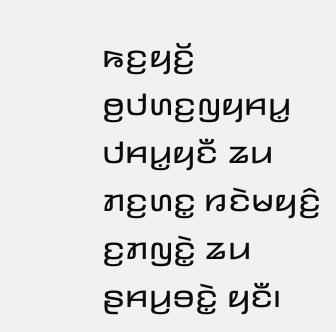ꤒꤢ꤬ꤟꤢꤩ꤬ ꤥ꤬ꤓꤛꤢ꤬ꤜꤟꤌꤣ꤭ ꤓꤌꤣ꤭ꤟꤢꤪ ꤘꤣ ꤊꤢ꤬ꤛꤢ꤭ ꤙꤢꤧꤗꤟꤢꤨ꤬ ꤢ꤬ꤊꤜꤢꤧ꤭ ꤘꤣ ꤔꤌꤣ꤬ꤋꤢꤧ꤭ ꤟꤢꤪ꤯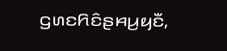ꤞꤛꤢꤖꤢꤨꤔꤌꤣ꤬ꤟꤢꤪ,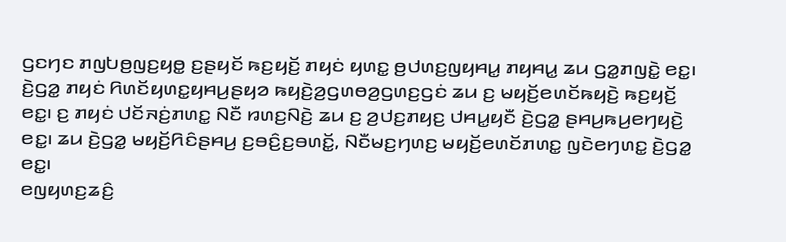ꤞꤢꤚꤢ ꤊꤜꤝꤥ꤬ꤜꤢ꤬ꤟꤥ꤭ ꤢ꤬ꤔꤟꤢꤩ ꤒꤢ꤬ꤟꤢꤩ꤬ ꤊꤟꤢꤦ ꤟꤛꤢ꤭ ꤥ꤬ꤓꤛꤢ꤬ꤜꤟꤌꤣ꤭ ꤊꤟꤌꤣ꤭ ꤘꤣ ꤞꤤ꤭ꤊꤜꤢꤧ꤭ ꤕꤢ꤭꤯ ꤢꤧ꤬ꤞꤤ꤭ ꤊꤟꤢꤦ ꤖꤛꤢꤩꤟꤛꤢ꤭ꤟꤌꤣ꤬ꤔꤟꤤ ꤒꤟꤢꤧ꤬ꤤ꤬ꤞꤛꤥꤤ꤬ꤞꤛꤢ꤬ꤞꤢꤦ ꤘꤣ ꤢ꤬ ꤗꤟꤢꤩ꤬ꤕꤛꤢꤩꤒꤟꤢꤧ꤬ ꤒꤢ꤬ꤟꤢꤩ꤬ ꤕꤢ꤭꤯ ꤢ꤬ ꤊꤟꤢꤦ ꤓꤢꤩꤏꤢꤦ꤬ꤊꤛꤢ꤭ ꤡꤢꤪ ꤙꤛꤢ꤬ꤡꤢꤧ꤬ ꤘꤣ ꤢ꤬ ꤤ꤬ꤓꤢ꤬ꤊꤟꤢ꤬ ꤓꤌꤣ꤭ꤟꤢꤪ ꤢꤧ꤬ꤞꤤ꤭ ꤔꤌꤣ꤬ꤒꤣ꤬ꤕꤚꤟꤢꤧ꤬ ꤕꤢ꤭꤯ ꤘꤣ ꤢꤧ꤬ꤞꤤ꤭ ꤗꤟꤢꤩ꤬ꤖꤢꤨꤔꤌꤣ꤬ ꤢ꤬ꤋꤢꤨ꤬ꤢ꤬ꤋꤛꤢꤩ꤭, ꤡꤢꤪꤗꤢ꤬ꤚꤛꤢ꤬ ꤗꤟꤢꤩ꤬ꤕꤛꤢꤩꤊꤛꤢ꤭ ꤜꤢꤧꤕꤚꤛꤢ꤭ ꤢꤧ꤬ꤞꤤ꤭ ꤕꤢ꤭꤯
ꤕꤜꤟꤛꤢ꤬ꤘꤢꤨ꤬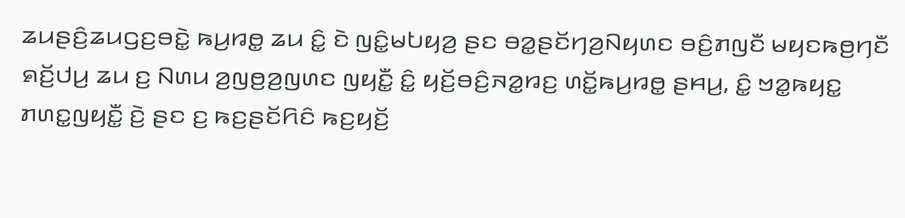ꤘꤣꤔꤢꤨ꤬ꤘꤣꤞꤢ꤬ꤋꤢꤧ꤭ ꤒꤣ꤬ꤙꤥ꤭ ꤘꤣ ꤢꤨ꤭ ꤢꤧ ꤜꤢꤨ꤭ꤗꤝꤟꤤ꤬ ꤔꤢ ꤋꤤ꤭ꤔꤢꤩꤚꤤ꤬ꤡꤟꤛꤢ ꤋꤢꤨ꤬ꤊꤜꤢꤪ ꤗꤟꤢꤒꤥ꤬ꤚꤢꤪ ꤎꤢꤩ꤬ꤓꤣ꤬ ꤘꤣ ꤢ꤬ ꤡꤛꤣ ꤤ꤬ꤜꤥ꤬ꤤ꤬ꤜꤛꤢ ꤜꤟꤢꤪ꤭ ꤢꤨ꤭ ꤟꤢꤩ꤬ꤋꤢꤨ꤬ꤏꤤ꤭ꤙꤢ꤬ ꤛꤢꤩ꤭ꤒꤣ꤬ꤙꤥ꤭ ꤔꤌꤣ꤬, ꤢꤨ꤭ ꤠꤤ꤭ꤒꤟꤢ꤭ ꤊꤛꤢ꤭ꤜꤟꤢꤪ꤭ ꤢꤧ꤬ ꤔꤢ ꤢ꤬ ꤒꤢ꤬ꤔꤢꤩꤖꤢꤨ ꤒꤢ꤬ꤟꤢꤩ꤬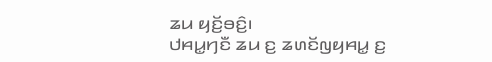ꤘꤣ ꤟꤢꤩ꤬ꤋꤢꤨ꤬꤯
ꤓꤌꤣ꤭ꤚꤢꤪ ꤘꤣ ꤢ꤬ ꤘꤛꤢꤩꤜꤟꤌꤣ꤭ ꤢ꤬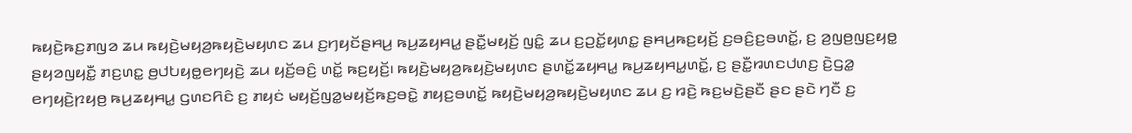ꤒꤟꤢꤧ꤬ꤒꤢ꤬ꤊꤜꤤ ꤘꤣ ꤒꤟꤢꤧ꤬ꤗꤟꤤ꤬ꤒꤟꤢꤧ꤬ꤗꤟꤛꤢ ꤘꤣ ꤢ꤬ꤚꤟꤢꤩꤔꤌꤣ꤬ ꤒꤣ꤬ꤘꤟꤌꤣ꤭ ꤔꤢꤪ꤭ꤗꤟꤢꤩ꤬ ꤜꤢꤨ꤭ ꤘꤣ ꤢ꤬ꤑꤢꤩ꤭ꤟꤛꤢ꤭ ꤔꤌꤣ꤬ꤒꤢ꤬ꤟꤢꤩ꤬ ꤢ꤬ꤋꤢꤨ꤬ꤢ꤬ꤋꤛꤢꤩ꤭, ꤢ꤬ ꤤ꤬ꤜꤥ꤬ꤜꤢ꤬ꤟꤥ꤭ ꤔꤟꤤꤜꤟꤢꤪ꤭ ꤊꤢ꤬ꤛꤢ꤭ ꤥ꤬ꤓꤝꤟꤥ꤭ꤕꤚꤟꤢꤧ꤬ ꤘꤣ ꤟꤢꤩ꤬ꤋꤢꤨ꤬ ꤛꤢꤩ꤭ ꤒꤢ꤬ꤟꤢꤩ꤬꤯ ꤒꤟꤢꤧ꤬ꤗꤟꤤ꤬ꤒꤟꤢꤧ꤬ꤗꤟꤛꤢ ꤔꤛꤢꤩ꤭ꤘꤟꤌꤣ꤭ ꤒꤣ꤬ꤘꤟꤌꤣ꤭ꤛꤢꤩ꤭, ꤢ꤬ ꤔꤢꤪ꤭ꤙꤛꤢꤓꤛꤢ꤬ ꤢꤧ꤬ꤞꤤ꤭ ꤕꤚꤟꤢꤧ꤬ꤐꤟꤥ꤬ ꤒꤣ꤬ꤘꤟꤌꤣ꤭ ꤞꤛꤢꤖꤢꤨ ꤢ꤬ ꤊꤟꤢꤦ ꤗꤟꤢꤩ꤬ꤜꤤ꤭ꤗꤟꤢꤩ꤬ꤒꤢ꤬ꤋꤢꤧ꤭ ꤊꤟꤢ꤬ꤋꤛꤢꤩ꤭ ꤒꤟꤢꤧ꤬ꤗꤟꤤ꤬ꤒꤟꤢꤧ꤬ꤗꤟꤛꤢ ꤘꤣ ꤢ꤬ ꤙꤢꤧ꤬ ꤒꤢ꤬ꤗꤢꤧ꤬ꤔꤢꤪ ꤔꤢ ꤔꤢꤧ ꤚꤢꤪ ꤢ꤬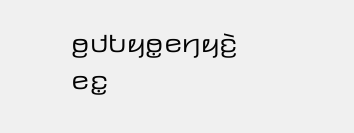ꤥ꤬ꤓꤝꤟꤥ꤭ꤕꤚꤟꤢꤧ꤬ ꤕꤢ꤭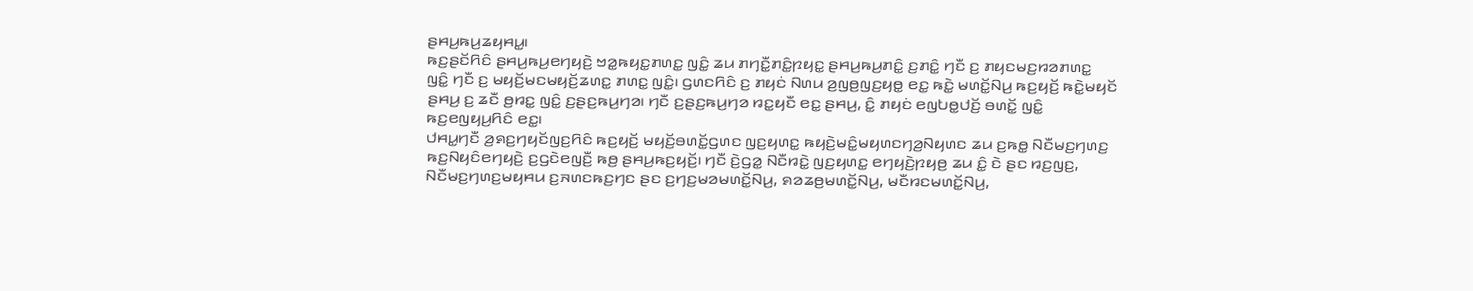ꤔꤌꤣ꤬ꤒꤣ꤬ꤘꤟꤌꤣ꤭꤯
ꤒꤢ꤬ꤔꤢꤩꤖꤢꤨ ꤔꤌꤣ꤬ꤒꤣ꤬ꤕꤚꤟꤢꤧ꤬ ꤠꤤ꤭ꤒꤟꤢ꤭ꤊꤛꤢ꤭ ꤜꤢꤨ꤭ ꤘꤣ ꤊꤚꤢꤪ꤭ꤊꤢꤨ꤭ꤐꤟꤢ꤭ ꤔꤌꤣ꤬ꤒꤣ꤬ꤊꤢꤨ꤭ ꤢ꤬ꤊꤢꤨ꤭ ꤚꤢꤪ ꤢ꤬ ꤊꤟꤢꤗꤢ꤬ꤙꤤꤊꤛꤢ꤭ ꤜꤢꤨ꤭ ꤚꤢꤪ ꤢ꤬ ꤗꤟꤢꤩ꤬ꤗꤢꤗꤟꤢꤩ꤬ꤘꤛꤢ꤭ ꤊꤛꤢ꤭ ꤜꤢꤨ꤭꤯ ꤞꤛꤢꤖꤢꤨ ꤢ꤬ ꤊꤟꤢꤦ ꤡꤛꤣ ꤤ꤬ꤜꤥ꤬ꤜꤢ꤬ꤟꤥ꤭ ꤕꤢ꤭ ꤒꤢꤧ꤭ ꤗꤛꤢꤩ꤭ꤡꤣ꤬ ꤒꤢ꤬ꤟꤢꤩ꤬ ꤒꤢꤧ꤭ꤗꤟꤢꤩ ꤔꤌꤣ꤬ ꤢ꤬ ꤘꤢꤪ ꤥ꤬ꤙꤢ꤭ ꤜꤢꤨ꤭ ꤢ꤬ꤔꤢ꤬ꤒꤣ꤬ꤚꤤ꤯ ꤚꤢꤪ ꤢ꤬ꤔꤢ꤬ꤒꤣ꤬ꤚꤤ ꤙꤢ꤭ꤟꤢꤪ ꤕꤢ꤭ ꤔꤌꤣ꤬, ꤢꤨ꤭ ꤊꤟꤢꤦ ꤕꤜꤝꤥ꤭ꤓꤢꤩ꤬ ꤋꤛꤢꤩ꤭ ꤜꤢꤨ꤭ ꤒꤢ꤬ꤕꤜꤟꤣ꤬ꤖꤢꤨ ꤕꤢ꤭꤯
ꤓꤌꤣ꤭ꤚꤢꤪ ꤤ꤬ꤎꤢ꤬ꤚꤟꤢꤩꤜꤢ꤬ꤖꤢꤨ ꤒꤢ꤬ꤟꤢꤩ꤬ ꤗꤟꤢꤩ꤬ꤋꤛꤢꤩ꤭ꤞꤛꤢ ꤜꤢ꤬ꤟꤛꤢ꤭ ꤒꤟꤢꤧ꤬ꤗꤢꤨ꤭ꤗꤟꤛꤢꤚꤤ꤬ꤡꤟꤛꤢ ꤘꤣ ꤢ꤬ꤒꤥ꤭ ꤡꤢꤪꤗꤢ꤬ꤚꤛꤢ꤬ ꤒꤢ꤬ꤡꤟꤢꤨꤕꤚꤟꤢꤧ꤬ ꤢ꤬ꤞꤢꤧꤕꤜꤢꤪ꤬ ꤒꤥ꤬ ꤔꤌꤣ꤬ꤒꤢ꤬ꤟꤢꤩ꤬꤯ ꤚꤢꤪ ꤢꤧ꤬ꤞꤤ꤭ ꤡꤢꤪꤙꤢꤧ꤭ ꤜꤢ꤬ꤟꤛꤢ꤭ ꤕꤚꤟꤢꤧ꤬ꤐꤟꤥ꤬ ꤘꤣ ꤢꤨ꤭ ꤢꤧ ꤔꤢ ꤙꤢ꤬ꤜꤢ꤬, ꤡꤢꤪꤗꤢ꤬ꤚꤛꤢ꤬ꤗꤟꤌꤣ ꤢ꤬ꤏꤛꤢꤒꤢ꤬ꤚꤢ ꤔꤢ ꤢ꤬ꤚꤢ꤬ꤗꤤꤗꤛꤢꤩ꤭ꤡꤣ꤬, ꤎꤤꤘꤥ꤬ꤗꤛꤢꤩ꤭ꤡꤣ꤬, ꤗꤢꤪꤙꤢꤗꤛꤢꤩ꤭ꤡꤣ꤬,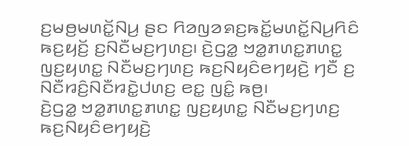ꤢ꤬ꤗꤥ꤬ꤗꤛꤢꤩ꤭ꤡꤣ꤬ ꤔꤢ ꤖꤤꤜꤤꤎꤢ꤬ꤒꤢꤩ꤭ꤗꤛꤢꤩ꤭ꤡꤣ꤬ꤖꤢꤨ ꤒꤢ꤬ꤟꤢꤩ꤬ ꤢ꤬ꤡꤢꤪꤗꤢ꤬ꤚꤛꤢ꤬꤯ ꤢꤧ꤬ꤞꤤ꤭ ꤠꤤ꤭ꤊꤛꤢ꤭ꤊꤛꤢ꤭ ꤜꤢ꤬ꤟꤛꤢ꤭ ꤡꤢꤪꤗꤢ꤬ꤚꤛꤢ꤬ ꤒꤢ꤬ꤡꤟꤢꤨꤕꤚꤟꤢꤧ꤬ ꤚꤢꤪ ꤢ꤬ ꤡꤢꤪꤙꤢꤨ꤬ꤡꤢꤪꤙꤢꤧ꤭ꤓꤛꤢ꤬ ꤕꤢ꤭ ꤜꤢꤨ꤭ ꤒꤥ꤬꤯
ꤢꤧ꤬ꤞꤤ꤭ ꤠꤤ꤭ꤊꤛꤢ꤭ꤊꤛꤢ꤭ ꤜꤢ꤬ꤟꤛꤢ꤭ ꤡꤢꤪꤗꤢ꤬ꤚꤛꤢ꤬ ꤒꤢ꤬ꤡꤟꤢꤨꤕꤚꤟꤢꤧ꤬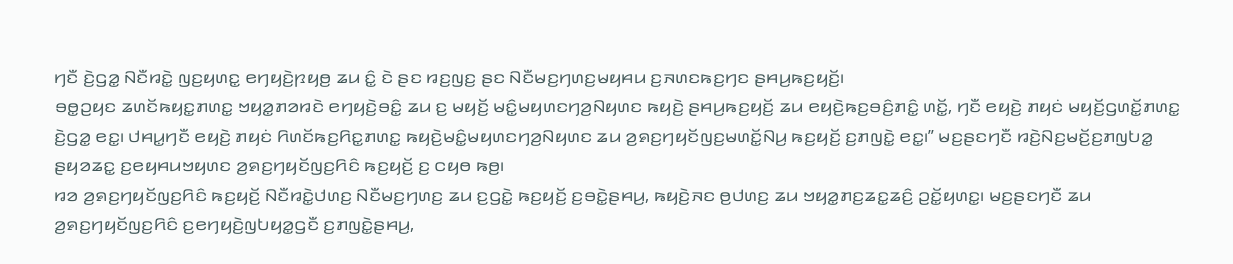ꤚꤢꤪ ꤢꤧ꤬ꤞꤤ꤭ ꤡꤢꤪꤙꤢꤧ꤭ ꤜꤢ꤬ꤟꤛꤢ꤭ ꤕꤚꤟꤢꤧ꤬ꤐꤟꤥ꤬ ꤘꤣ ꤢꤨ꤭ ꤢꤧ ꤔꤢ ꤙꤢ꤬ꤜꤢ꤬ ꤔꤢ ꤡꤢꤪꤗꤢ꤬ꤚꤛꤢ꤬ꤗꤟꤌꤣ ꤢ꤬ꤏꤛꤢꤒꤢ꤬ꤚꤢ ꤔꤌꤣ꤬ꤒꤢ꤬ꤟꤢꤩ꤬꤯
ꤋꤥ꤭ꤑꤟꤢ ꤘꤛꤢꤩꤒꤟꤢ꤭ꤊꤛꤢ꤭ ꤠꤟꤤ꤭ꤊꤤꤙꤢꤧ ꤕꤚꤟꤢꤧ꤬ꤋꤢꤨ꤭ ꤘꤣ ꤢ꤬ ꤗꤟꤢꤩ꤬ ꤗꤢꤨ꤭ꤗꤟꤛꤢꤚꤤ꤬ꤡꤟꤛꤢ ꤒꤟꤢꤧ꤬ ꤔꤌꤣ꤬ꤒꤢ꤬ꤟꤢꤩ꤬ ꤘꤣ ꤕꤟꤢꤧ꤬ꤒꤢ꤬ꤋꤢꤨ꤬ꤊꤢꤨ꤭ ꤛꤢꤩ꤭, ꤚꤢꤪ ꤕꤟꤢꤧ꤬ ꤊꤟꤢꤦ ꤗꤟꤢꤩ꤬ꤞꤛꤢꤩ꤭ꤊꤛꤢ꤭ ꤢꤧ꤬ꤞꤤ꤭ ꤕꤢ꤭꤯ ꤓꤌꤣ꤭ꤚꤢꤪ ꤕꤟꤢꤧ꤬ ꤊꤟꤢꤦ ꤖꤛꤢꤩꤒꤢ꤬ꤖꤢ꤭ꤊꤛꤢ꤭ ꤒꤟꤢꤧ꤬ꤗꤢꤨ꤭ꤗꤟꤛꤢꤚꤤ꤬ꤡꤟꤛꤢ ꤘꤣ ꤤ꤬ꤎꤢ꤬ꤚꤟꤢꤩꤜꤢ꤬ꤗꤛꤢꤩ꤭ꤡꤣ꤬ ꤒꤢ꤬ꤟꤢꤩ꤬ ꤢ꤬ꤊꤜꤢꤧ꤭ ꤕꤢ꤭꤯” ꤗꤢ꤬ꤔꤢꤚꤢꤪ ꤙꤢꤧ꤬ꤡꤢ꤬ꤗꤢꤩ꤬ꤢ꤬ꤊꤜꤝꤤ꤭ ꤔꤟꤤꤘꤢ꤭ ꤢ꤬ꤕꤟꤌꤣꤠꤟꤛꤢ ꤤ꤬ꤎꤢ꤬ꤚꤟꤢꤩꤜꤢ꤬ꤖꤢꤨ ꤒꤢ꤬ꤟꤢꤩ꤬ ꤢ꤬ ꤍꤟꤥ ꤒꤥ꤬꤯
ꤙꤤ ꤤ꤬ꤎꤢ꤬ꤚꤟꤢꤩꤜꤢ꤬ꤖꤢꤨ ꤒꤢ꤬ꤟꤢꤩ꤬ ꤡꤢꤪꤙꤢꤧ꤭ꤓꤛꤢ꤬ ꤡꤢꤪꤗꤢ꤬ꤚꤛꤢ꤬ ꤘꤣ ꤢ꤬ꤞꤢꤧ꤭ ꤒꤢ꤬ꤟꤢꤩ꤬ ꤢ꤬ꤋꤢꤧ꤭ꤔꤌꤣ꤬, ꤒꤟꤢꤧ꤬ꤏꤢ ꤥ꤬ꤓꤛꤢ꤬ ꤘꤣ ꤠꤟꤤ꤭ꤊꤢ꤬ꤘꤢ꤭ꤘꤢꤨ꤬ ꤑꤢꤩ꤭ꤟꤛꤢ꤭꤯ ꤗꤢ꤬ꤔꤢꤚꤢꤪ ꤘꤣ ꤤ꤬ꤎꤢ꤬ꤚꤟꤢꤩꤜꤢ꤬ꤖꤢꤨ ꤢ꤬ꤕꤚꤟꤢꤧ꤬ꤜꤝꤟꤤ꤭ꤞꤢꤪ ꤢ꤬ꤊꤜꤢꤧ꤭ꤔꤌꤣ꤬,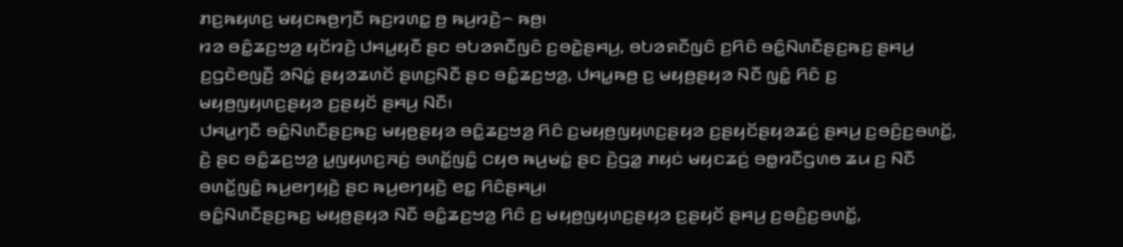ꤊꤢ꤬ꤒꤟꤛꤢ꤬ ꤗꤟꤢꤒꤥ꤬ꤚꤢꤪ ꤒꤢ꤬ꤙꤛꤢ꤭ ꤥ꤬ ꤒꤣ꤬ꤙꤢꤧ꤬꤮ ꤒꤥ꤬꤯
ꤙꤤ ꤋꤢꤨ꤭ꤘꤢ꤬ꤠꤤ꤬ ꤟꤢꤩꤙꤢꤧ꤬ ꤓꤌꤣ꤭ꤟꤢꤪ ꤔꤢ ꤋꤝꤤꤎꤢꤪꤜꤢꤨ ꤢ꤬ꤋꤢꤧ꤭ꤔꤌꤣ꤬, ꤋꤝꤤꤎꤢꤪꤜꤢꤨ ꤢ꤬ꤖꤢꤨ ꤋꤢꤨ꤭ꤡꤛꤢꤪꤔꤢ꤬ꤒꤢ꤬ ꤔꤌꤣ꤬ ꤢ꤬ꤞꤢꤧꤕꤜꤢꤪ꤬ ꤤꤡꤢꤦ꤭ ꤔꤟꤤꤘꤛꤢꤩ ꤔꤛꤢ꤬ꤡꤢꤪ ꤔꤢ ꤋꤢꤨ꤭ꤘꤢ꤬ꤠꤤ꤬, ꤓꤌꤣ꤭ꤒꤥ꤬ ꤢ꤬ ꤗꤟꤥ꤬ꤔꤟꤤ ꤡꤢꤪ ꤜꤢꤨ꤭ ꤖꤢꤨ ꤢ꤬ ꤗꤟꤥ꤬ꤜꤟꤛꤢ꤬ꤔꤟꤤ ꤢ꤬ꤔꤟꤢꤩ ꤔꤌꤣ꤬ ꤡꤢꤪ꤯
ꤓꤌꤣ꤭ꤚꤢꤪ ꤋꤢꤨ꤭ꤡꤛꤢꤪꤔꤢ꤬ꤒꤢ꤬ ꤗꤟꤥ꤬ꤔꤟꤤ ꤋꤢꤨ꤭ꤘꤢ꤬ꤠꤤ꤬ ꤖꤢꤨ ꤢ꤬ꤗꤟꤥ꤬ꤜꤟꤛꤢ꤬ꤔꤟꤤ ꤢ꤬ꤔꤟꤢꤩꤔꤟꤤꤘꤢꤦ꤬ ꤔꤌꤣ꤬ ꤢ꤬ꤋꤢꤨ꤬ꤢ꤬ꤋꤛꤢꤩ꤭, ꤢꤧ꤬ ꤔꤢ ꤋꤢꤨ꤭ꤘꤢ꤬ꤠꤤ꤬ ꤣ꤭ꤜꤟꤛꤢ꤬ꤏꤢꤦ꤬ ꤋꤛꤢꤩ꤭ꤜꤢꤨ꤭ ꤍꤟꤥ ꤒꤣ꤬ꤗꤢꤦ꤭ ꤔꤢ ꤢꤧ꤬ꤞꤤ꤭ ꤊꤟꤢꤦ ꤗꤟꤢꤘꤢꤦ꤬ ꤋꤥ꤭ꤙꤢꤪꤞꤛꤥ ꤘꤣ ꤢ꤬ ꤡꤢꤪ ꤋꤛꤢꤩ꤭ꤜꤢꤨ꤭ ꤒꤣ꤬ꤕꤚꤟꤢꤧ꤬ ꤔꤢ ꤒꤣ꤬ꤕꤚꤟꤢꤧ꤬ ꤕꤢ꤭ ꤖꤢꤨꤔꤌꤣ꤬꤯
ꤋꤢꤨ꤭ꤡꤛꤢꤪꤔꤢ꤬ꤒꤢ꤬ ꤗꤟꤥ꤬ꤔꤟꤤ ꤡꤢꤪ ꤋꤢꤨ꤭ꤘꤢ꤬ꤠꤤ꤬ ꤖꤢꤨ ꤢ꤬ ꤗꤟꤥ꤬ꤜꤟꤛꤢ꤬ꤔꤟꤤ ꤢ꤬ꤔꤟꤢꤩ ꤔꤌꤣ꤬ ꤢ꤬ꤋꤢꤨ꤬ꤢ꤬ꤋꤛꤢꤩ꤭,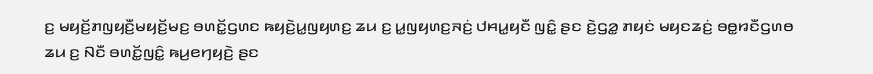ꤢ꤬ ꤗꤟꤢꤩ꤬ꤊꤜꤟꤢꤪ꤬ꤗꤟꤢꤩ꤬ꤗꤢ꤬ ꤋꤛꤢꤩ꤭ꤞꤛꤢ ꤒꤟꤢꤧ꤬ꤣ꤭ꤜꤟꤛꤢ꤬ ꤘꤣ ꤢ꤬ ꤣ꤭ꤜꤟꤛꤢ꤬ꤏꤢꤦ꤬ ꤓꤌꤣ꤭ꤟꤢꤪ ꤜꤢꤨ꤭ ꤔꤢ ꤢꤧ꤬ꤞꤤ꤭ ꤊꤟꤢꤦ ꤗꤟꤢꤘꤢꤦ꤬ ꤋꤥ꤭ꤙꤢꤪꤞꤛꤥ ꤘꤣ ꤢ꤬ ꤡꤢꤪ ꤋꤛꤢꤩ꤭ꤜꤢꤨ꤭ ꤒꤣ꤬ꤕꤚꤟꤢꤧ꤬ ꤔꤢ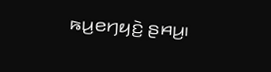ꤒꤣ꤬ꤕꤚꤟꤢꤧ꤬ ꤔꤌꤣ꤬꤯